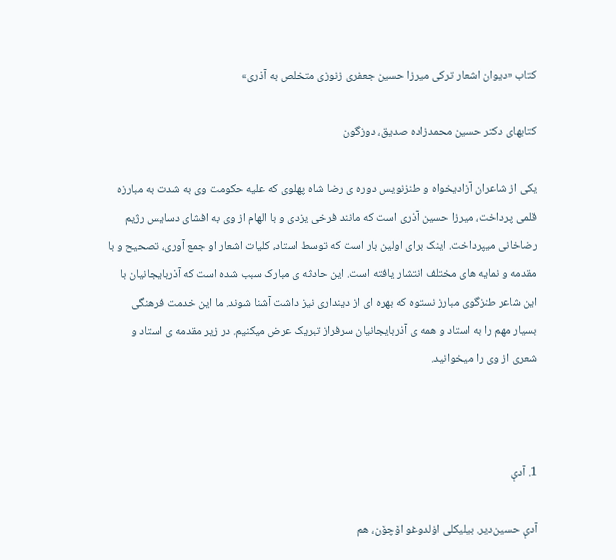کتاب «دیوان اشعار ترکی میرزا حسین جعفری زنوزی متخلص به آذری»

کتابهای دکتر حسین محمدزاده صدیق، دوزگون

یکی از شاعران آزادیخواه و طنزنویس دوره ی رضا شاه پهلوی که علیه حکومت وی به شدت به مبارزه قلمی پرداخت، میرزا حسین آذری است که مانند فرخی یزدی و با الهام از وی به افشای دسایس رژیم رضاخانی میپرداخت. اینک برای اولین بار است که توسط استاد، کلیات اشعار او جمع آوری، تصحیح و با مقدمه و نمایه های مختلف انتشار یافته است. این حادثه ی مبارک سبب شده است که آذربایجانیان با این شاعر طنزگوی مبارز نستوه که بهره ای از دینداری نیز داشت آشنا شوند. ما این خدمت فرهنگی بسیار مهم را به استاد و همه ی آذربایجانیان سرفراز تبریک عرض میکنیم. در زیر مقدمه ی استاد و شعری از وی را میخوانید.



1. آدې

آدې حسین‌دیر. بیلیکلی اۏلدوغو اۆچۆن، هم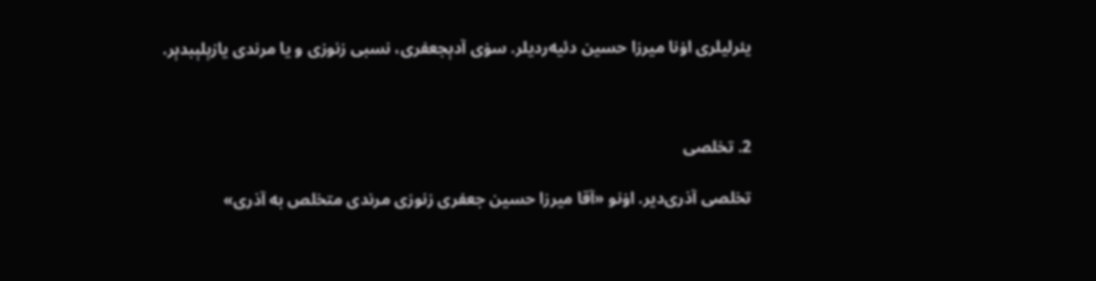یئرلیلری اۏنا میرزا حسین دئیه‌ردیلر. سۏی آدېجعفری، نسبی زنوزی و یا مرندی یازېلېبدېر.



2. تخلصی

تخلصی آذری‌دیر. اۏنو «آقا میرزا حسین جعفری زنوزی مرندی متخلص به آذری»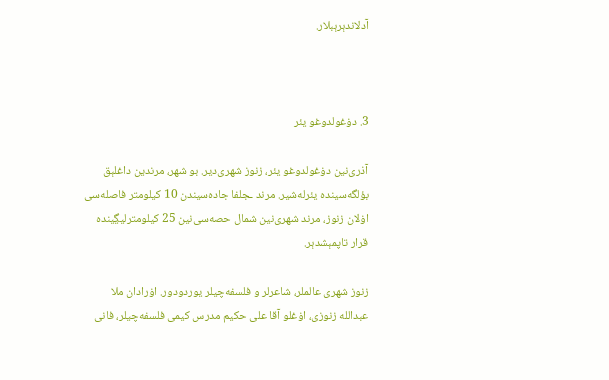آدلاندېرېبلار.



3. دۏغولدوغو یئر

آذری‌نین دۏغولدوغو یئر، زنوز شهری‌دیر. بو شهر، مرندین داغلېق بؤلگه‌سینده یئرله‌شیر. مرند ـجلفا جاده‌سیندن 10 کیلومتر فاصله‌سی اۏلان زنوز، مرند شهری‌نین شمال حصه‌سی‌نین 25 کیلومترلیڲینده قرار تاپمېشدېر.

زنوز شهری عالملر، شاعرلر و فلسفه‌چیلر یوردودور. اۏرادان ملا عبدالله زنوزی، اۏغلو آقا علی حکیم مدرس کیمی فلسفه‌چیلر، فانی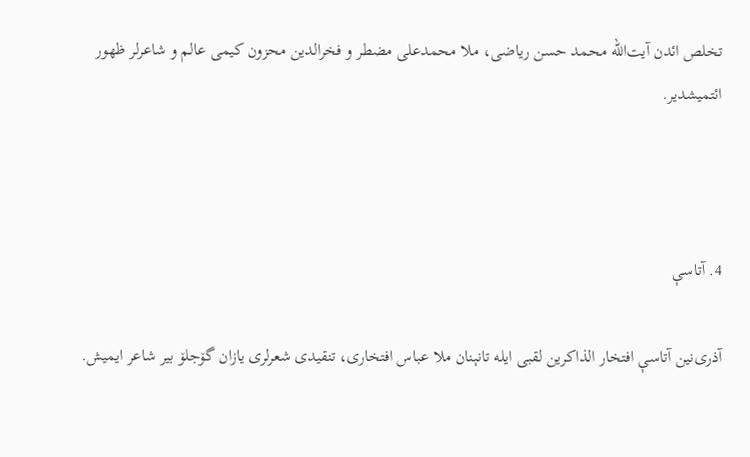تخلص ائدن آیت‌الله محمد حسن ریاضی، ملا محمدعلی مضطر و فخرالدین محزون کیمی عالم و شاعرلر ظهور ائتمیشدیر.



4. آتاسې

آذری‌نین آتاسې افتخار الذاکرین لقبی ایله تانېنان ملا عباس افتخاری، تنقیدی شعرلری یازان گۆجلۆ بیر شاعر ایمیش.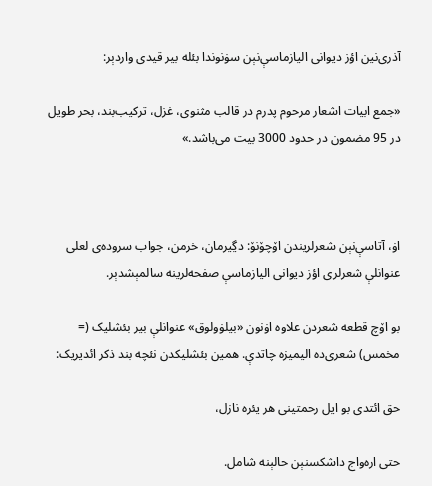آذری‌نین اؤز دیوانی الیازماسې‌نېن سۏنوندا بئله بیر قیدی واردېر:

«جمع ابیات اشعار مرحوم پدرم در قالب مثنوی، غزل، ترکیب‌بند، بحر طویل در 95 مضمون در حدود 3000 بیت می‌باشد.»



اۏ، آتاسې‌نېن شعرلریندن اۆچۆنۆ: دڲیرمان، خرمن، جواب سروده‌ی لعلی عنوانلې شعرلری اؤز دیوانی الیازماسې صفحه‌لرینه سالمېشدېر.

بو اۆچ قطعه شعردن علاوه اۏنون «بیلۏولوق» عنوانلې بیر بئشلیک (= مخمس) شعری‌ده الیمیزه چاتدې. همین بئشلیکدن نئچه بند ذکر ائدیریک:

حق ائتدی بو ایل رحمتینی هر یئره نازل،

حتی اره‌واج داشکسنېن حالېنه شامل.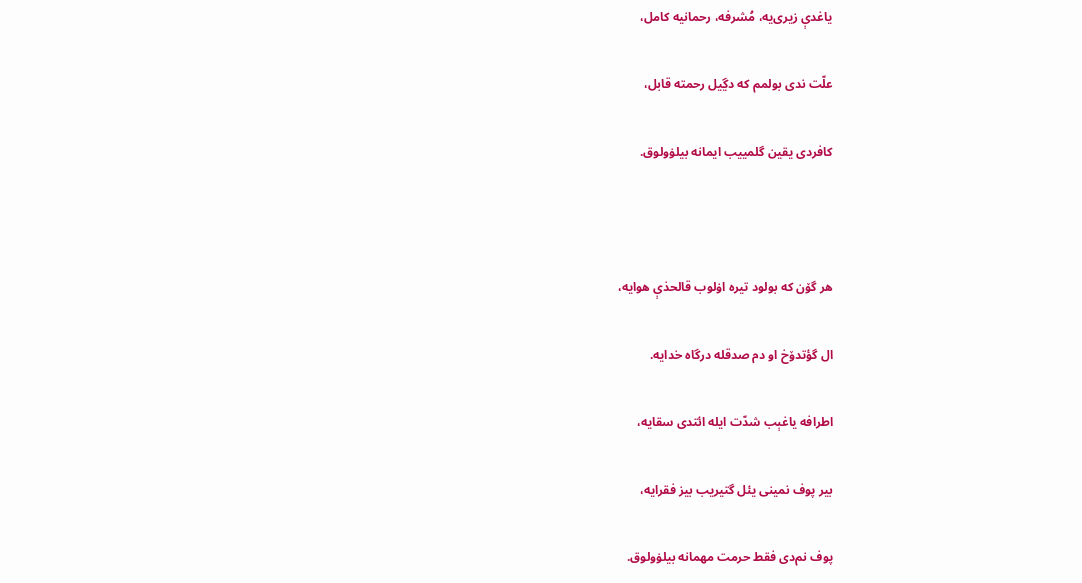یاغدې زیری‌یه، مُشرفه، رحمانیه کامل،

علّت ندی بولمم که دڲیل رحمته قابل،

کافردی یقین گلمییب ایمانه بیلۏولوق.



هر گۆن که بولود تیره اۏلوب قالحذې هوایه،

ال گؤتدۆخ او دم صدقله درگاه خدایه.

اطرافه یاغېب شدّت ایله ائتدی سقایه،

بیر پوف نمینی یئل گتیریب بیز فقرایه،

پوف نم‌دی فقط حرمت مهمانه بیلۏولوق.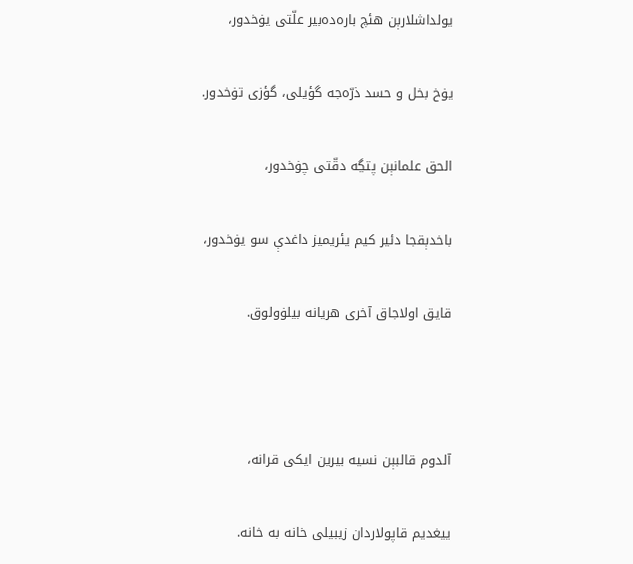یولداشلارېن هئچ باره‌ده‌بیر علّتی یۏخدور،

یۏخ بخل و حسد ذرّه‌جه گؤیلی، گؤزی تۏخدور.

الحق علمانېن پتڲه دقّتی چۏخدور،

باخدېقجا دئیر کیم یئریمیز داغدې سو یۏخدور،

قایق اولاجاق آخری هریانه بیلۏولوق.



آلدوم قالبېن نسیه بیرین ایکی قرانه،

ییغدیم قاپولاردان زیبیلی خانه به خانه.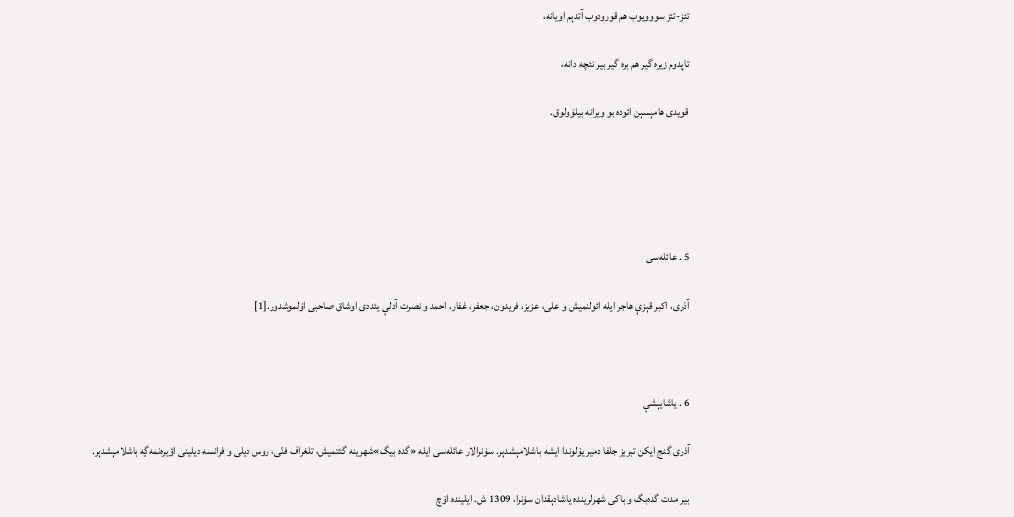تئز-تئز سووویوب هم قورودوب آتدېم اویانه،

تاپدوم زیره گیر هم بره گیر بیر نئچه دانه،

قویدی‌ هامېسېن ائوده بو ویرانه بیلۏولوق.





5 . عائله‌سی

آذری، اکبر قېزې هاجر ایله ائولنمیش و علی، عزیز، فریدون، جعفر، غفار، احمد و نصرت آدلې یئددی اوشاق صاحبی اۏلموشدور.[1]



6 . یاشایېشې

آذری گنج ایکن تبریز جلفا دمیر یۏلوندا ایشه باشلامېشدېر. سۏنرالار عائله‌سی ایله «گده بیگ»شهرینه گئتمیش، تلغراف فنّی، روس دیلی و فرانسه دیلینی اؤیره‌نمه‌ڲه باشلامېشدېر.

بیر مدت گده‌بگ و باکی شهرلرینده یاشادېقدان سۏنرا، 1309 ش. ایلینده اۆچ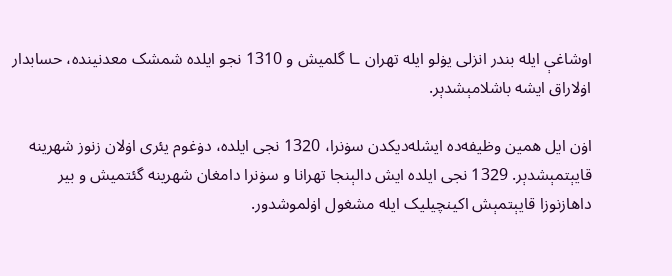اوشاغې ایله بندر انزلی یۏلو ایله تهران ـا گلمیش و 1310 نجو ایلده شمشک معدنینده، حسابدار اۏلاراق ایشه باشلامېشدېر.

اۏن ایل همین وظیفه‌ده ایشله‌دیکدن سۏنرا، 1320 نجی ایلده، دۏغوم یئری اۏلان زنوز شهرینه قایېتمېشدېر. 1329 نجی ایلده ایش دالېنجا تهرانا و سۏنرا دامغان شهرینه گئتمیش و بیر داهازنوزا قایېتمېش اکینچیلیک ایله مشغول اۏلموشدور.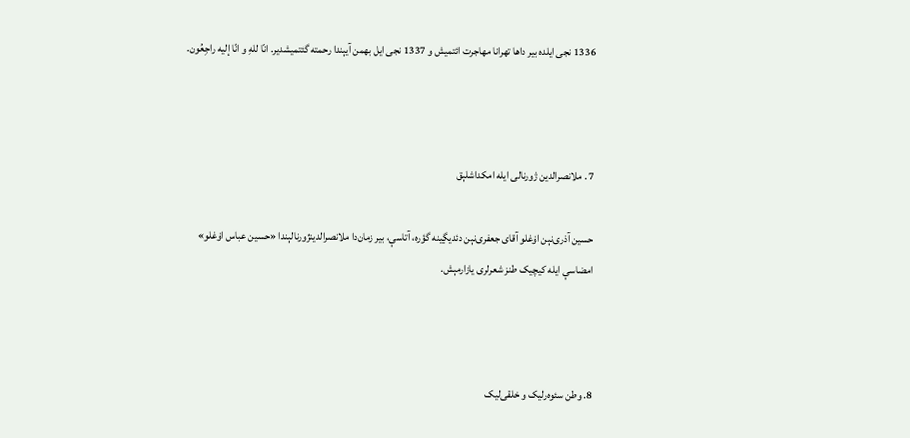1336 نجی ایلده بیر داها تهرانا مهاجرت ائتمیش و 1337 نجی ایل بهمن آیېندا رحمته گئتمیشدیر. انّا للهِ و انّا إلیه راجِعُون.



7 . ملانصرالدین ژورنالی ایله امکداشلېق

حسین آذری‌نېن اۏغلو آقای جعفری‌نېن دئدیڲینه گؤره، آتاسې، بیر زمان‌دا ملانصرالدینژورنالېندا «حسین عباس اۏغلو» امضاسې ایله کیچیک طنز شعرلری یازارمېش.



8. وطن سئوه‌رلیک و خلقی‌لیک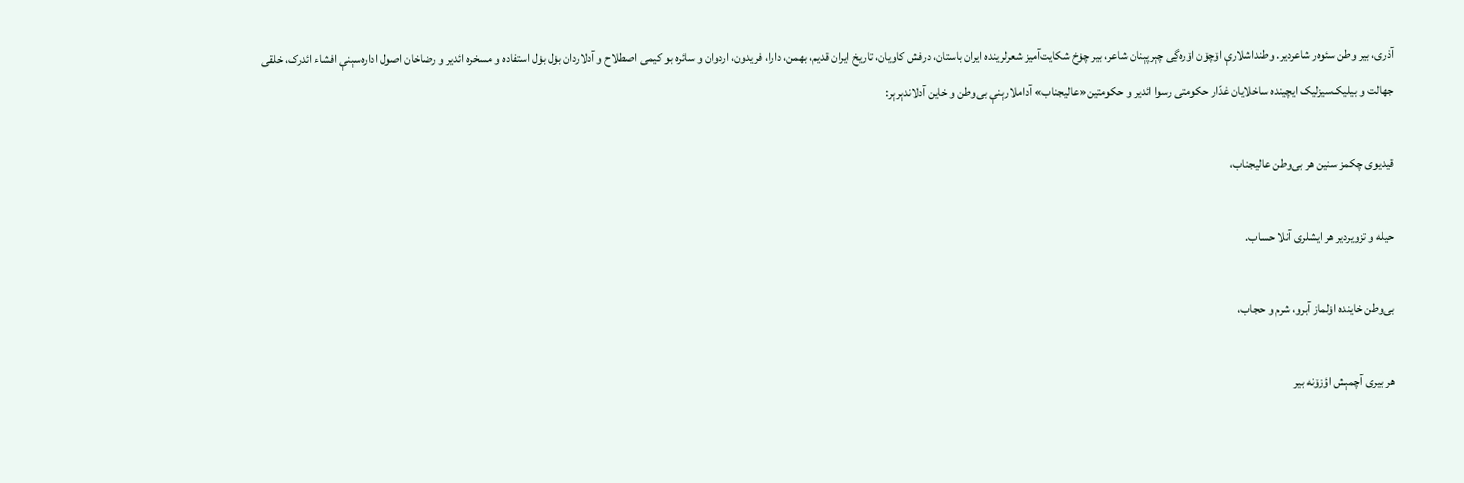آذری، بیر وطن سئوه‌ر شاعردیر. وطنداشلارې اۆچۆن اۆره‌ڲی چېرپېنان شاعر، بیر چۏخ شکایت‌آمیز شعرلرینده ایران باستان، درفش کاویان، تاریخ ایران قدیم، بهمن، دارا، فریدون، اردوان و سائره بو کیمی اصطلاح و آدلاردان بۏل بۏل استفاده و مسخره ائدیر و رضاخان اصول اداره‌سېنې افشاء ائدرک، خلقی جهالت و بیلیک‌سیزلیک ایچینده ساخلایان غدّار حکومتی رسوا ائدیر و حکومتین«عالیجناب» آداملارېنې بی‌وطن و خاین آدلاندېرېر:

قیدیوی چکمز سنین هر بی‌وطن عالیجناب،

حیله و تزویردیر هر ایشلری آنلا حساب.

بی‌وطن خاینده اۏلماز آبرو، شرم و حجاب،

هر بیری آچمېش اؤزۆنه بیر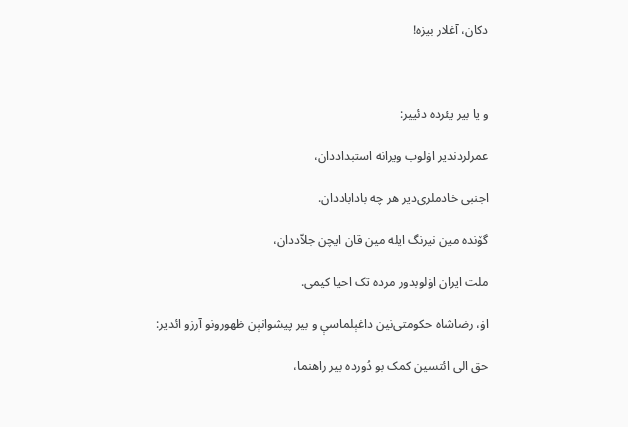دکان، آغلار بیزه!



و یا بیر یئرده دئییر:

عمرلردندیر اۏلوب ویرانه استبداددان،

اجنبی خادملری‌دیر هر چه باداباددان.

گۆنده مین نیرنگ ایله مین قان ایچن جلاّددان،

ملت ایران اۏلوبدور مرده تک احیا کیمی.

اۏ، رضاشاه حکومتی‌نین داغېلماسې و بیر پیشوانېن ظهورونو آرزو ائدیر:

حق الی ائتسین کمک بو دُورده بیر راهنما،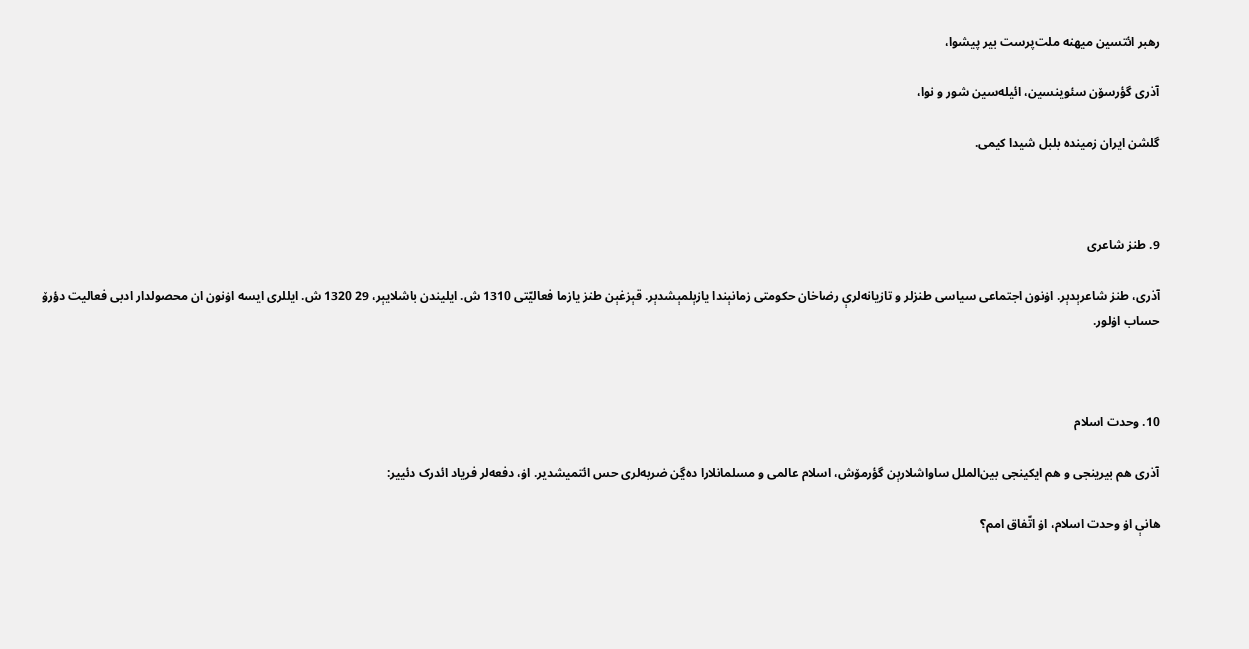رهبر ائتسین میهنه ملت‌پرست بیر پیشوا،

آذری گؤرسۆن سئوینسین، ائیله‌سین شور و نوا،

گلشن ایران زمینده بلبل شیدا کیمی.



9. طنز شاعری

آذری، طنز شاعرېدېر. اۏنون اجتماعی سیاسی طنزلر و تازیانه‌لرې رضاخان حکومتی زمانېندا یازېلمېشدېر. قېزغېن طنز یازما فعالیّتی 1310 ش. ایلیندن باشلایېر، 29 1320 ش. ایللری ایسه اۏنون ان محصولدار ادبی فعالیت دؤرۆ حساب اۏلور.



10. وحدت اسلام

آذری هم بیرینجی و هم ایکینجی بین‌الملل ساواشلارېن گؤرمۆش، اسلام عالمی و مسلمانلارا ده‌ڲن ضربه‌لری حس ائتمیشدیر. اۏ، دفعه‌لر فریاد ائدرک دئییر:

هانې اۏ وحدت اسلام، اۏ اتّفاق امم؟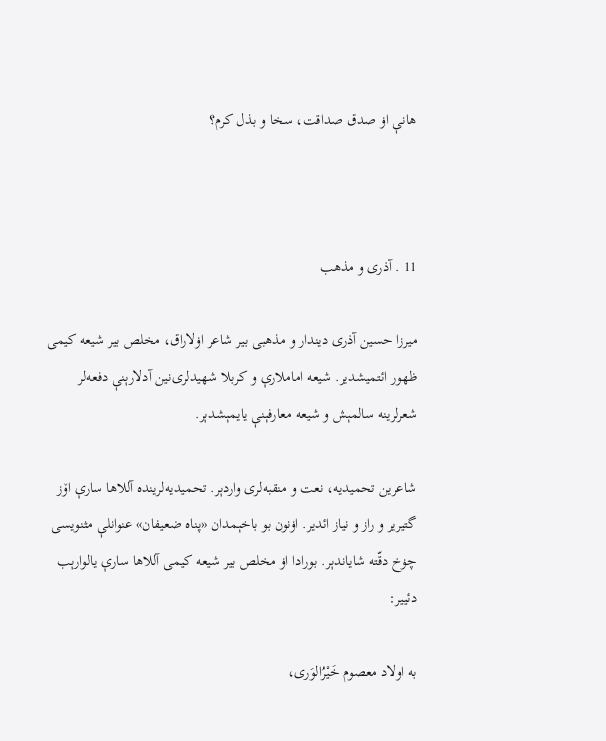هانې اۏ صدق صداقت، سخا و بذل کرم؟



11 . آذری و مذهب

میرزا حسین آذری دیندار و مذهبی بیر شاعر اۏلاراق، مخلص بیر شیعه کیمی ظهور ائتمیشدیر. شیعه اماملارې و کربلا شهیدلری‌نین آدلارېنې دفعه‌لر شعرلرینه سالمېش و شیعه معارفېنې یایمېشدېر.

شاعرین تحمیدیه، نعت و منقبه‌لری واردېر. تحمیدیه‌لرینده آللاها سارې اۆز گتیریر و راز و نیاز ائدیر. اۏنون بو باخېمدان «پناه ضعیفان» عنوانلې مثنویسی چۏخ دقّته شایاندېر. بورادا اۏ مخلص بیر شیعه کیمی آللاها سارې یالوارېب دئییر:

به اولاد معصوم خَیْرُالوَری،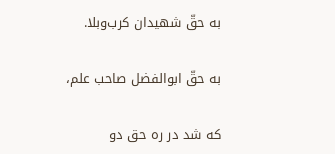به حقّ شهیدان کرب‌وبلا.

به حقّ ابوالفضل صاحب علم،

که شد در ره حق دو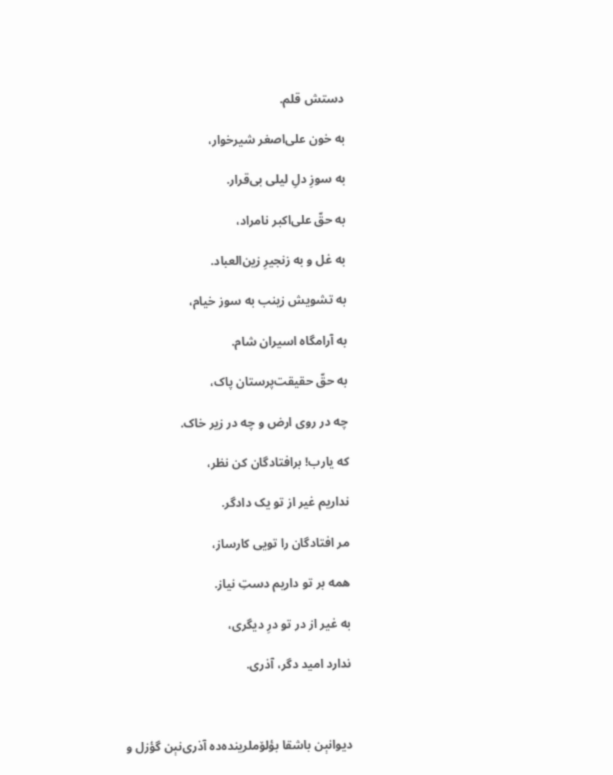دستش قلم.

به خون علی‌اصغر شیرخوار،

به سوزِ دلِ لیلی بی‌قرار.

به حقّ علی‌اکبر نامراد،

به غل و به زنجیرِ زین‌العباد.

به تشویش زینب به سوز خیام،

به آرامگاه اسیران شام.

به حقّ حقیقت‌پرستان پاک،

چه در روی ارض و چه در زیر خاک.

که یارب! برافتادگان کن نظر،

نداریم غیر از تو یک دادگر.

مر افتادگان را تویی کارساز،

همه بر تو داریم دستِ نیاز.

به غیر از در تو درِ دیگری،

ندارد امید دگر، آذری.



دیوانېن باشقا بؤلۆملرینده‌ده آذری‌نېن گؤزل و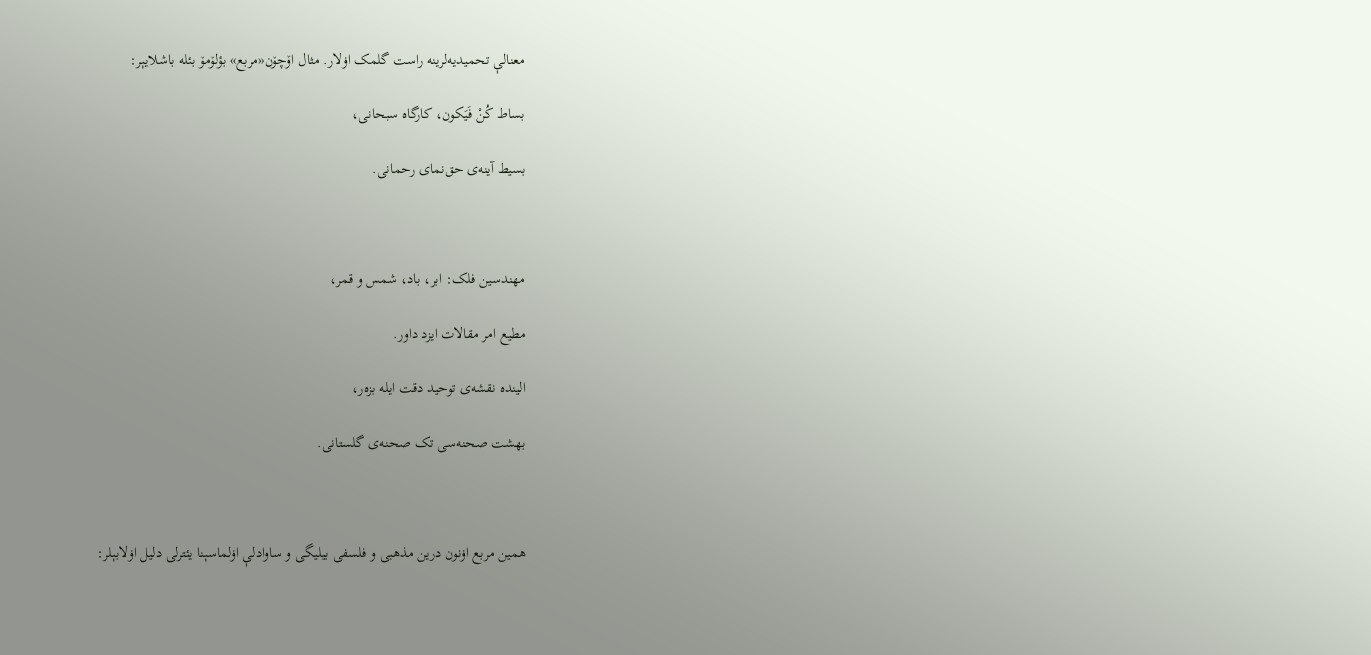معنالې تحمیدیه‌لرینه راست گلمک اۏلار. مثال اۆچۆن«مربع» بؤلۆمۆ بئله باشلایېر:

بساط کُنْ ‌فَیَکون، کارگاه سبحانی،

بسیط آینه‌ی حق‌نمای رحمانی.



مهندسین فلک: ابر، باد، شمس و قمر،

مطیع امر مقالات ایزد داور.

الینده نقشه‌ی توحید دقت ایله بزه‌ر،

بهشت صحنه‌سی تک صحنه‌ی گلستانی.



همین مربع اۏنون درین مذهبی و فلسفی بیلیگی و ساوادلې اۏلماسېنا یئترلی دلیل اۏلابېلر: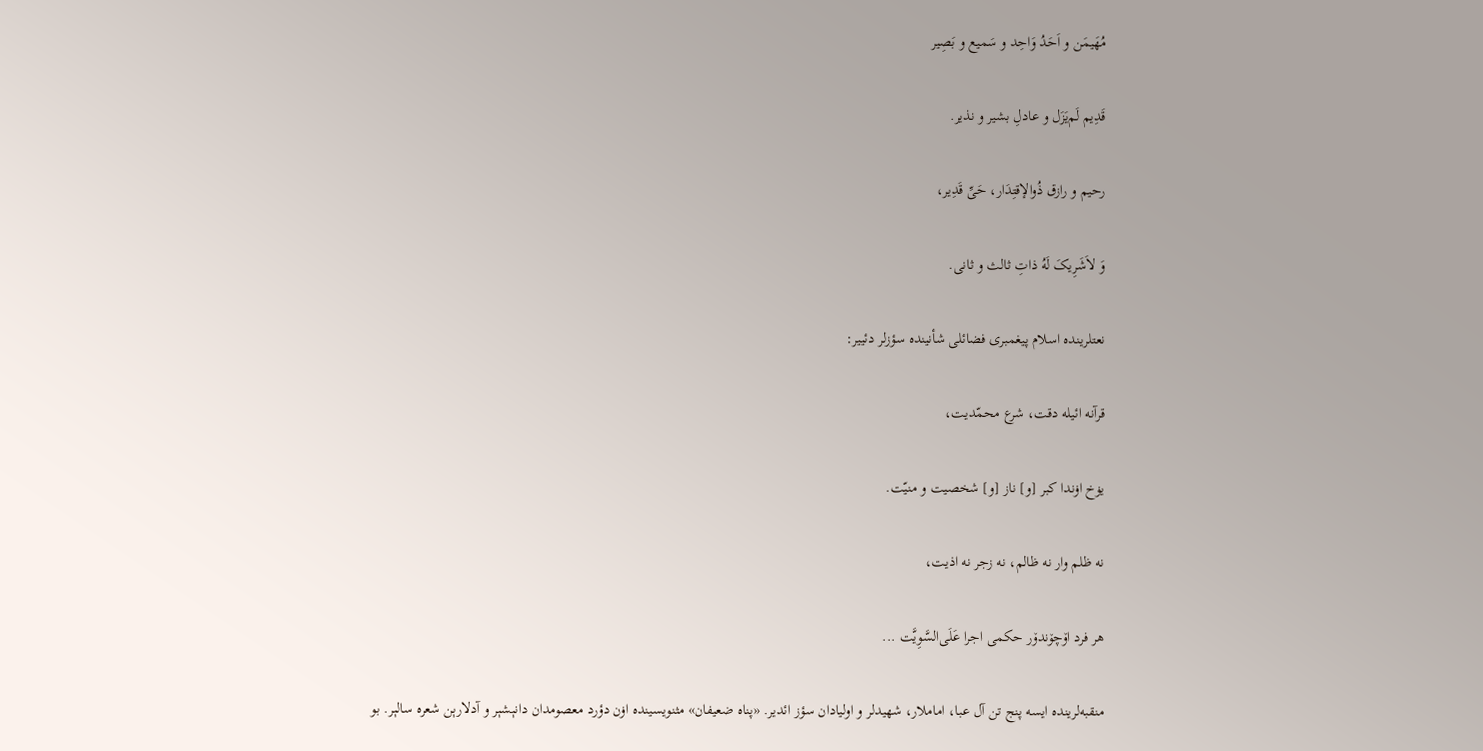مُهَیمَن و اَحَدُ وَاحِد و سَمیع و بَصِیر

قَدِیم لَم‌یَزَل و عادلِ بشیر و نذیر.

رحیم و رازق ذُوالإقتِدَار، حَیِّ قَدِیر،

وَ لاَشَرِیکَ لَهُ ذاتِ ثالث و ثانی.

نعتلرینده اسلام پیغمبری فضائلی شأنینده سؤزلر دئییر:

قرآنه ائیله دقت، شرع محمّدیت،

یۏخ اۏندا کبر [و] ناز [و] شخصیت و منیّت.

نه ظلم وار نه ظالم، نه زجر نه اذیت،

هر فرد اۆچۆندۆر حکمی اجرا عَلَی‌السَّوِیَّت ...

منقبه‌لرینده ایسه پنج تن آل عبا، اماملار، شهیدلر و اولیادان سؤز ائدیر. «پناه ضعیفان» مثنویسینده اۏن دؤرد معصومدان دانېشېر و آدلارېن شعره سالېر. بو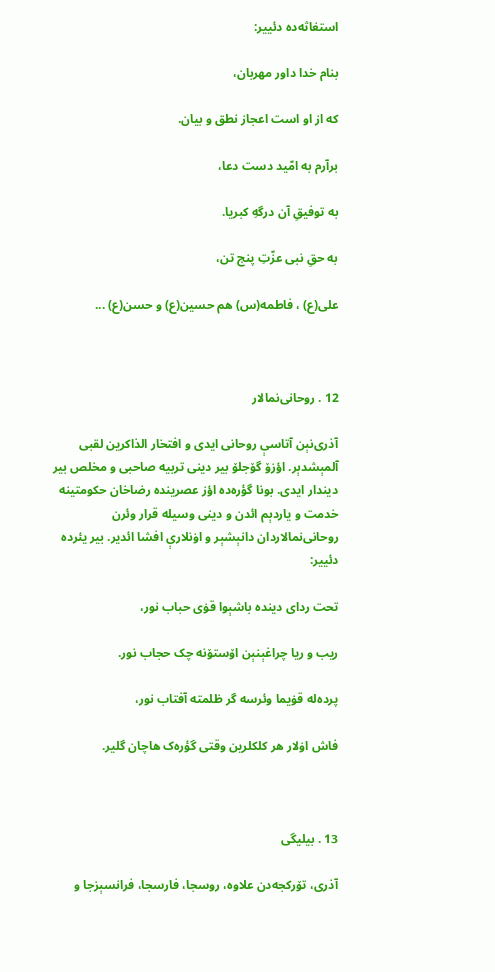استغاثه‌ده دئییر:

بنام خدا داور مهربان،

که از او است اعجاز نطق و بیان.

برآرم به امّید دست دعا،

به توفیقِ آن درگهِ کبریا.

به حقِ نبی عزّتِ پنج تن،

علی(ع) ، فاطمه(س) هم حسین(ع) و حسن(ع) ...



12 . روحانی‌نمالار

آذری‌نېن آتاسې روحانی ایدی و افتخار الذاکرین لقبی آلمېشدېر. اؤزۆ گۆجلۆ بیر دینی تربیه صاحبی و مخلص بیر دیندار ایدی. بونا گؤره‌ده اؤز عصرینده رضاخان حکومتینه خدمت و یاردېم ائدن و دینی وسیله قرار وئرن روحانی‌نمالاردان دانېشېر و اۏنلارې افشا ائدیر. بیر یئرده دئییر:

تحت ردای دینده باشېوا قۏی حباب نور،

ریب و ریا چراغېنېن اۆستۆنه چک حجاب نور.

پرده‌له قۏیما وئرسه گر ظلمته آفتاب نور،

فاش اۏلار هر کلکلرین وقتی گؤره‌ک هاچان گلیر.



13 . بیلیگی

آذری، تۆرکجه‌دن علاوه، روسجا، فارسجا، فرانسېزجا و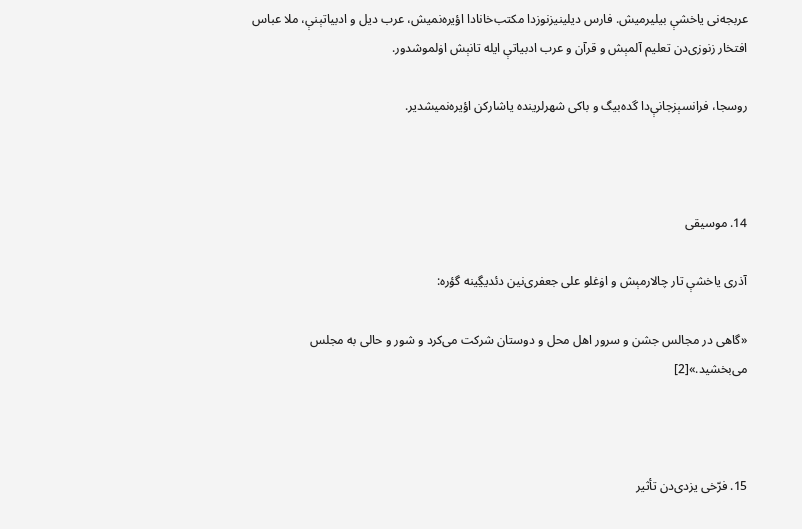عربجه‌نی یاخشې بیلیرمیش. فارس دیلینیزنوزدا مکتب‌خانادا اؤیره‌نمیش، عرب دیل و ادبیاتېنې، ملا عباس افتخار زنوزی‌دن تعلیم آلمېش و قرآن و عرب ادبیاتې ایله تانېش اۏلموشدور.

روسجا، فرانسېزجانې‌دا گده‌بیگ و باکی شهرلرینده یاشارکن اؤیره‌نمیشدیر.



14. موسیقی

آذری یاخشې تار چالارمېش و اۏغلو علی جعفری‌نین دئدیڲینه گؤره:

«گاهی در مجالس جشن و سرور اهل محل و دوستان شرکت می‌کرد و شور و حالی به مجلس می‌بخشید.»[2]



15. فرّخی یزدی‌دن تأثیر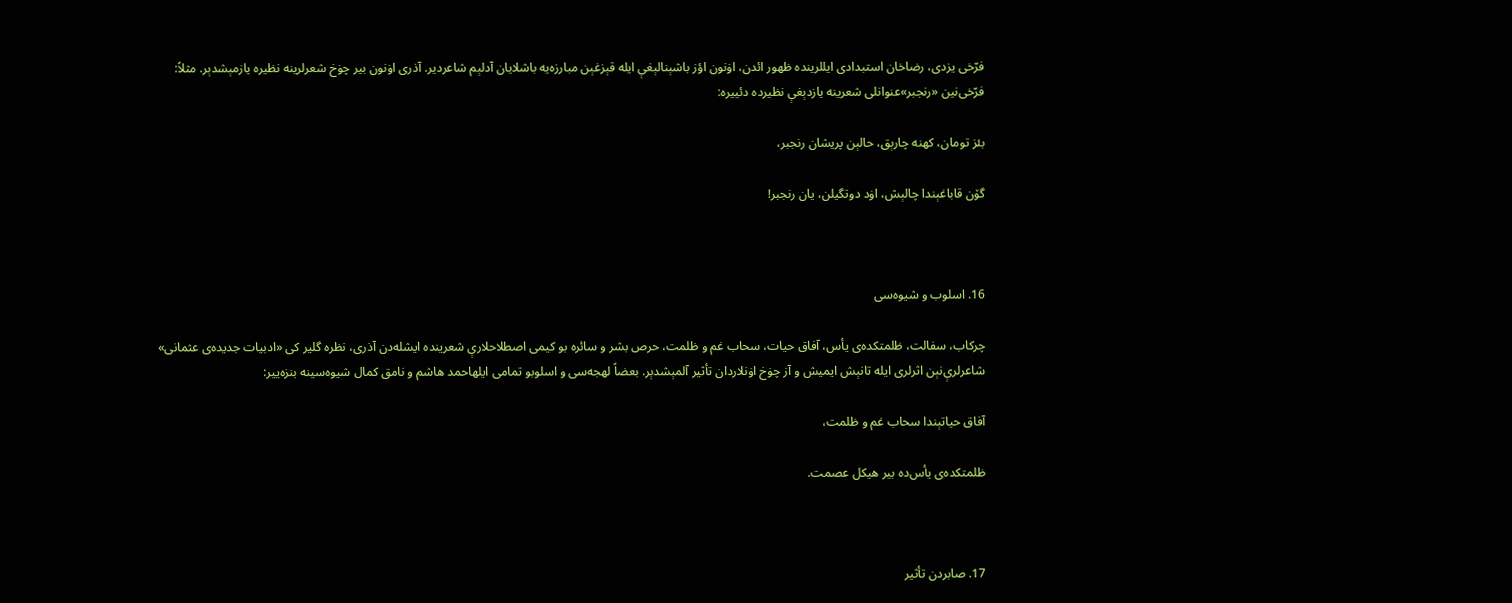فرّخی یزدی، رضاخان استبدادی ایللرینده ظهور ائدن، اۏنون اؤز باشېنالېغې ایله قېزغېن مبارزه‌یه باشلایان آدلېم شاعردیر. آذری اۏنون بیر چۏخ شعرلرینه نظیره یازمېشدېر. مثلاً: فرّخی‌نین «رنجبر»عنوانلی شعرینه یازدېغې نظیرده دئییره:

بئز تومان، کهنه چارېق، حالېن پریشان رنجبر،

گۆن قاباغېندا چالېش، اۏد دوتگیلن، یان رنجبر!



16. اسلوب و شیوه‌سی

چرکاب، سفالت، ظلمتکده‌ی یأس، آفاق حیات، سحاب غم و ظلمت، حرص بشر و سائره بو کیمی اصطلاحلارې شعرینده ایشله‌دن آذری، نظره گلیر کی «ادبیات جدیده‌ی عثمانی» شاعرلرې‌نېن اثرلری ایله تانېش ایمیش و آز چۏخ اۏنلاردان تأثیر آلمېشدېر. بعضاً لهجه‌سی و اسلوبو تمامی ایلهاحمد هاشم و نامق کمال شیوه‌سینه بنزه‌ییر:

آفاق حیاتېندا سحاب غم و ظلمت،

ظلمتکده‌ی یأس‌ده بیر هیکل عصمت.



17. صابردن تأثیر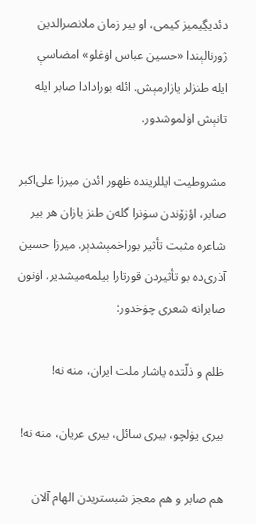دئدیڲیمیز کیمی، او بیر زمان ملانصرالدین ژورنالېندا «حسین عباس اۏغلو» امضاسې ایله طنزلر یازارمېش. ائله بورادادا صابر ایله تانېش اۏلموشدور.

مشروطیت ایللرینده ظهور ائدن میرزا علی‌اکبر صابر، اؤزۆندن سۏنرا گله‌ن طنز یازان هر بیر شاعره مثبت تأثیر بوراخمېشدېر. میرزا حسین آذری‌ده بو تأثیردن قورتارا بیلمه‌میشدیر. اۏنون صابرانه شعری چۏخدور:

ظلم و ذلّتده یاشار ملت ایران، منه نه!

بیری یۏلچو، بیری سائل، بیری عریان، منه نه!

هم صابر و هم معجز شبستریدن الهام آلان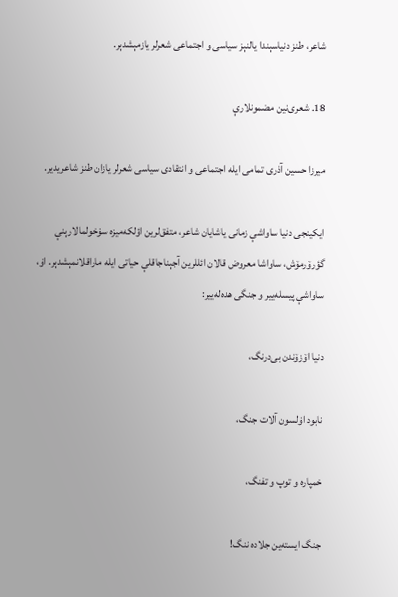شاعر، طنز دنیاسېندا یالنېز سیاسی و اجتماعی شعرلر یازمېشدېر.

18. شعری‌نین مضمونلارې

میرزا حسین آذری تمامی ایله اجتماعی و انتقادی سیاسی شعرلر یازان طنز شاعریدیر.

ایکینجی دنیا ساواشې زمانی یاشایان شاعر، متفق‌لرین اؤلکه‌میزه سۏخولمالارېنې گؤرۆرمۆش، ساواشا معروض قالان ائللرین آجېناجاقلې حیاتی ایله ماراقلانمېشدېر. اۏ، ساواشې پیسله‌ییر و جنگی هده‌له‌ییر:

دنیا اۆزۆندن بی‌درنگ،

نابود اۏلسون آلات جنگ،

خمپاره و توپ و تفنگ،

جنگ ایسته‌ین جلاده ننگ!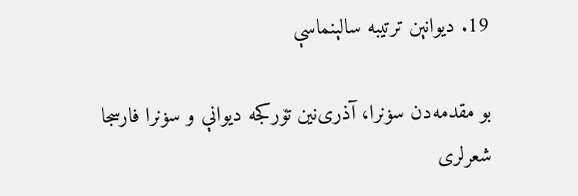19. دیوانېن ترتیبه سالېنماسې

بو مقدمه‌دن سۏنرا، آذری‌نین تۆرکجه دیوانې و سۏنرا فارسجا شعرلری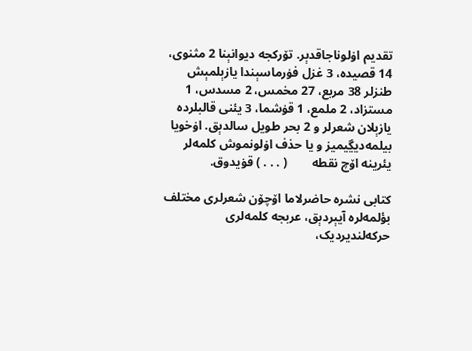تقدیم اۏلوناجاقدېر. تۆرکجه دیوانېنا 2 مثنوی، 14 قصیده، 3 غزل فۏرماسېندا یازېلمېش طنزلر 38 مربع، 27 مخمس، 2 مسدس، 1 مستزاد، 2 ملمع، 1 قۏشما، 3 یئنی قالبلرده یازېلان شعرلر و 2 بحر طویل سالدېق. اۏخویا بیلمه‌دیڲیمیز و یا حذف اۏلونموش کلمه‌لر یئرینه اۆچ نقطه        ( . . . ) قۏیدوق.

کتابی نشره حاضرلاما اۆچۆن شعرلری مختلف بؤلمه‌لره آیېردېق، عربجه کلمه‌لری حرکه‌لندیردیک،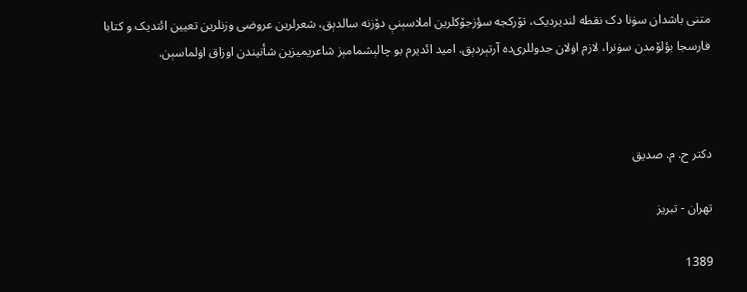متنی باشدان سۏنا دک نقطه لندیردیک، تۆرکجه سؤزجۆکلرین املاسېنې دۆزنه سالدېق، شعرلرین عروضی وزنلرین تعیین ائتدیک و کتابا فارسجا بؤلۆمدن سۏنرا، لازم اۏلان جدوللری‌ده آرتېردېق. امید ائدیرم بو چالېشمامېز شاعریمیزین شأنیندن اوزاق اۏلماسېن.



دکتر ح. م. صدیق

تهران - تبریز

1389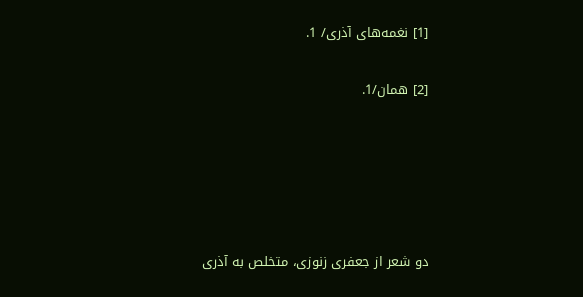[1] نغمه‌‌های آذری/ 1.

[2] همان/1.





دو شعر از جعفری زنوزی، متخلص به آذری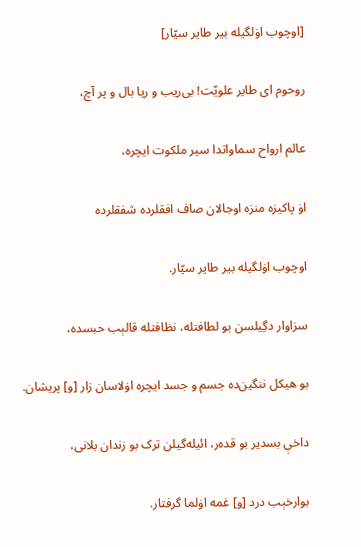[اوچوب اۏلگیله بیر طایر سیّار]

روحوم ای طایر علویّت! بی‌ریب و ریا بال و پر آچ،

عالم ارواح سماواتدا سیر ملکوت ایچره،

اۏ پاکیزه منزه اوجالان صاف افقلرده شفقلرده

اوچوب اۏلگیله بیر طایر سیّار.

سزاوار دڲیلسن بو لطافتله، نظافتله قالېب حبسده،

بو هیکل ننگین‌ده جسم و جسد ایچره اۏلاسان زار [و] پریشان.

داخې بسدیر بو قده‌ر، ائیله‌گیلن ترک بو زندان بلانی،

بوارخېب درد [و] غمه اۏلما گرفتار.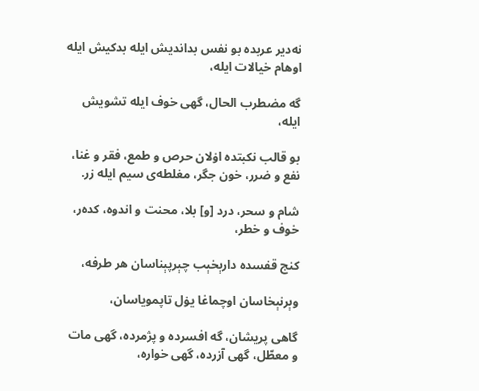نه‌دیر عربده بو نفس بداندیش ایله بدکیش ایله اوهام خیالات ایله،

گه مضطرب الحال، گهی خوف ایله تشویش ایله،

بو قالب نکبتده اۏلان حرص و طمع، فقر و غنا، نفع و ضرر، خون جگر، مغلطه‌ی سیم ایله زر.

شام و سحر، درد [و] بلا، محنت و اندوه، کده‌ر، خوف و خطر،

کنج قفسده دارېخېب چېرپېناسان هر طرفه،

وېرنېخاسان اوچماغا یۏل تاپمویاسان،

گاهی پریشان، گه افسرده و پژمرده، گهی مات و معطّل، گهی آزرده، گهی خواره،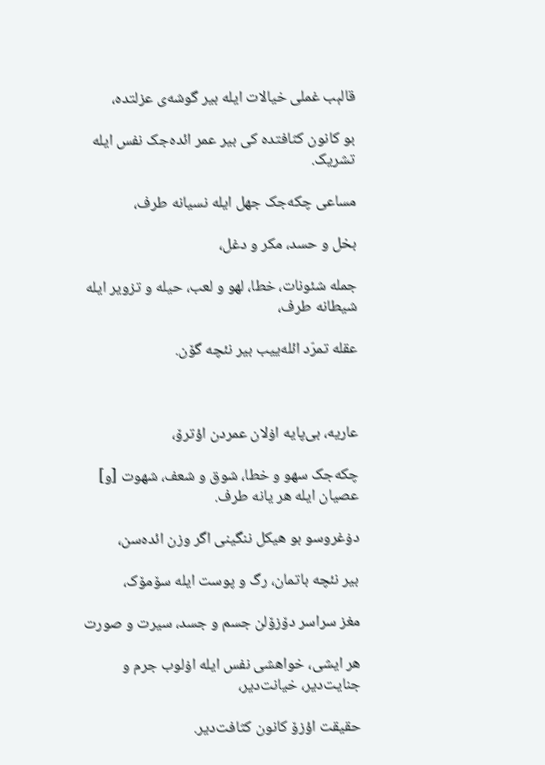قالېب غملی خیالات ایله بیر گوشه‌ی عزلتده،

بو کانون کثافتده کی بیر عمر ائده‌جک نفس ایله تشریک.

مساعی چکه‌جک جهل ایله نسیانه طرف،

بخل و حسد، مکر و دغل،

جمله شئونات، خطا، لهو و لعب، حیله و تزویر ایله شیطانه طرف،

عقله تمرّد ائله‌ییب بیر نئچه گۆن.



عاریه، بی‌پایه اۏلان عمردن اؤترۆ،

چکه‌جک سهو و خطا، شوق و شعف، شهوت [و] عصیان ایله هر یانه طرف.

دۏغروسو بو هیکل ننگینی اگر وزن ائده‌سن،

بیر نئچه باتمان، رگ و پوست ایله سۆمۆک،

مغز سراسر دۆزۆلن جسم و جسد، سیرت و صورت

هر ایشی، خواهشی نفس ایله اۏلوب جرم و جنایت‌دیر، خیانت‌دیر،

حقیقت اؤزۆ کانون کثافت‌دیر.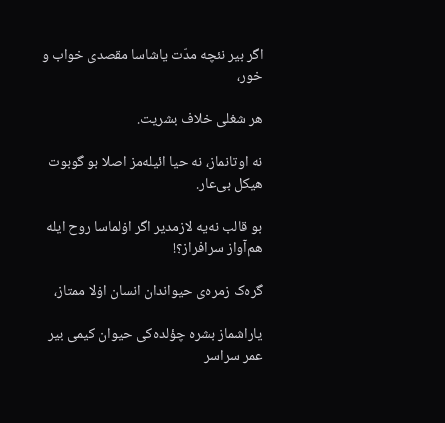اگر بیر نئچه مدّت یاشاسا مقصدی خواب و خور،

هر شغلی خلاف بشریت.

نه اوتانماز، نه حیا ائیله‌مز اصلا بو گوبوت هیکل بی‌عار.

بو قالب نه‌یه لازمدیر اگر اۏلماسا روح ایله هم‌آواز سرافراز؟!

گره‌ک زمره‌ی حیواندان انسان اۏلا ممتاز،

یاراشماز بشره چؤلده‌کی حیوان کیمی بیر عمر سراسر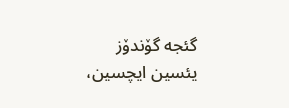گئجه گۆندۆز یئسین ایچسین،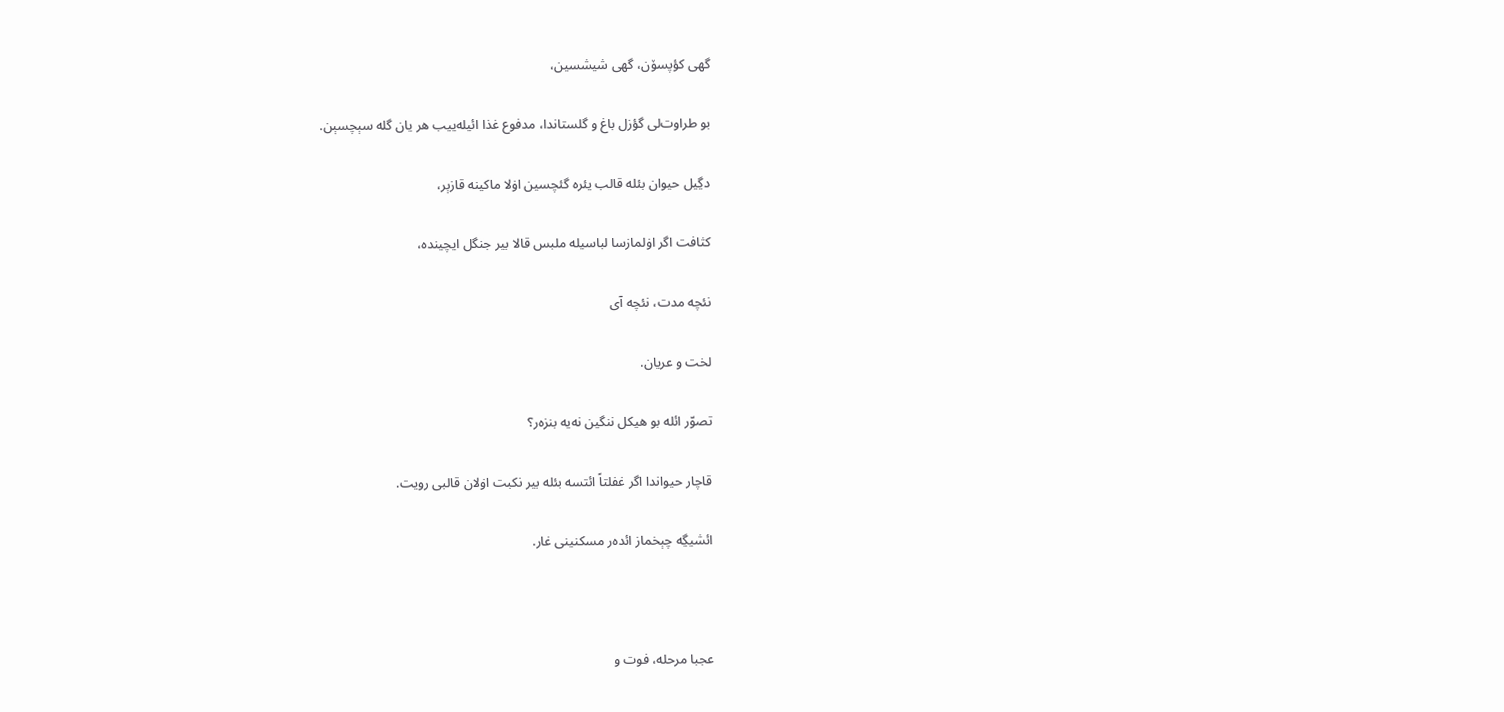گهی کؤپسۆن، گهی شیشسین،

بو طراوت‌لی گؤزل باغ و گلستاندا، مدفوع غذا ائیله‌ییب هر یان گله سېچسېن.

دڲیل حیوان بئله قالب یئره گئچسین اۏلا ماکینه قازېر،

کثافت اگر اۏلمازسا ‌لباسیله ملبس قالا بیر جنگل ایچینده،

نئچه مدت، نئچه آی

لخت و عریان.

تصوّر ائله بو هیکل ننگین نه‌یه بنزه‌ر؟

قاچار حیواندا اگر غفلتاً ائتسه بئله بیر نکبت اۏلان قالبی رویت.

ائشیڲه چېخماز ائده‌ر مسکنینی غار.



عجبا مرحله، فوت و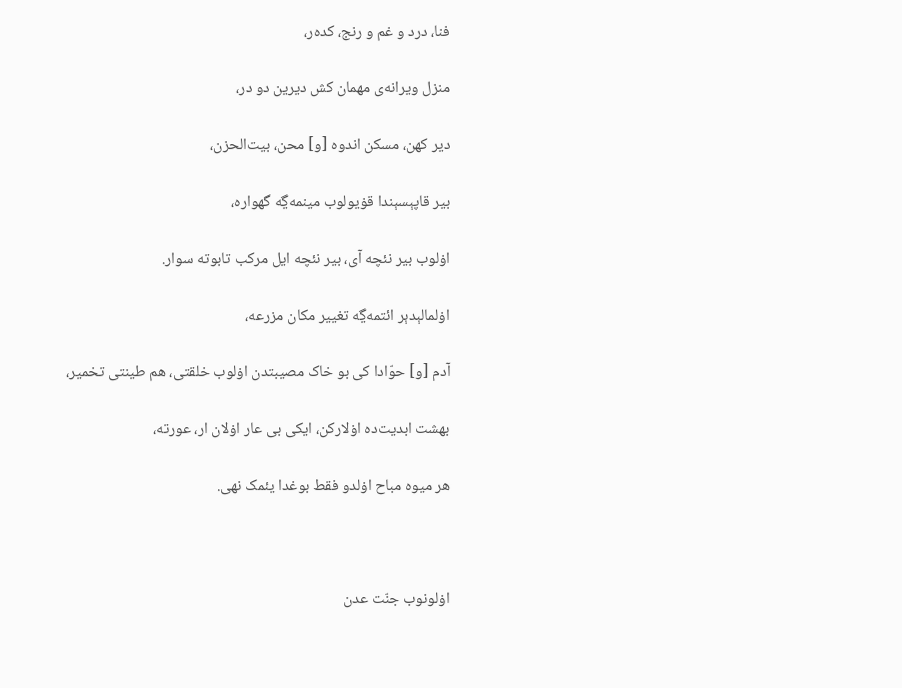فنا، درد و غم و رنج، کده‌ر،

منزل ویرانه‌ی مهمان کش دیرین دو در،

دیر کهن، مسکن اندوه [و] محن، بیت‌الحزن،

بیر قاپېسېندا قۏیولوب مینمه‌ڲه گهواره،

اۏلوب بیر نئچه آی، بیر نئچه ایل مرکب تابوته سوار.

اۏلمالېدېر ائتمه‌ڲه تغییر مکان مزرعه،

آدم [و] حوّادا کی بو خاک مصیبتدن اۏلوب خلقتی، هم طینتی تخمیر،

بهشت ابدیت‌ده اۏلارکن، ایکی بی عار اۏلان ار، عورته،

هر میوه مباح اۏلدو فقط بوغدا یئمک نهی.



اۏلونوب جنّت عدن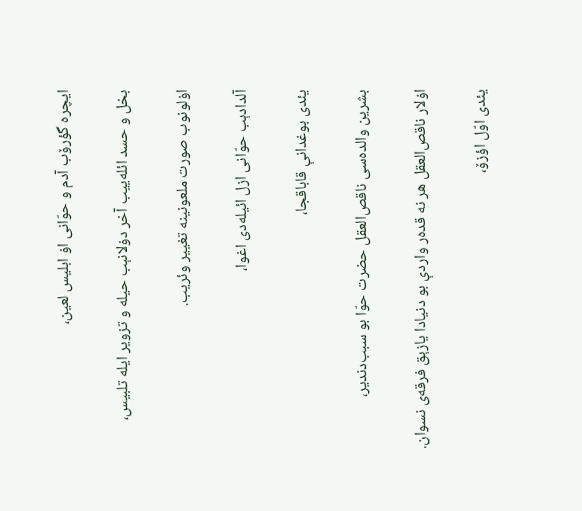ایچره گؤرۆب آدم و حوّانی اۏ ابلیس لعین،

بخل و حسد ائله‌ییب آخر دۏلانېب حیله و تزویر ایله تلبیس،

اۏلونوب صورت ملعونینه تغییر وئریب.

آلدادېب حوّانی ازل ائیله‌دی اغوا،

یئدی بوغدانې قاباقجا،

بشرین والده‌سی ناقص‌العقل حضرت حوّا بو سبب‌دندیر،

اۏلار ناقص‌العقل هر نه قده‌ر واردې بو دنیادا یازېق فرقه‌ی نسوان.

یئدی اوّل اؤزۆ،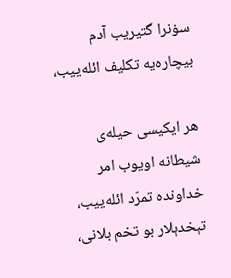سۏنرا گتیریب آدم بیچاره‌یه تکلیف ائله‌ییب،

هر ایکیسی حیله‌ی شیطانه اویوب امر خداونده تمرّد ائله‌ییب، تېخدېلار بو تخم بلانی،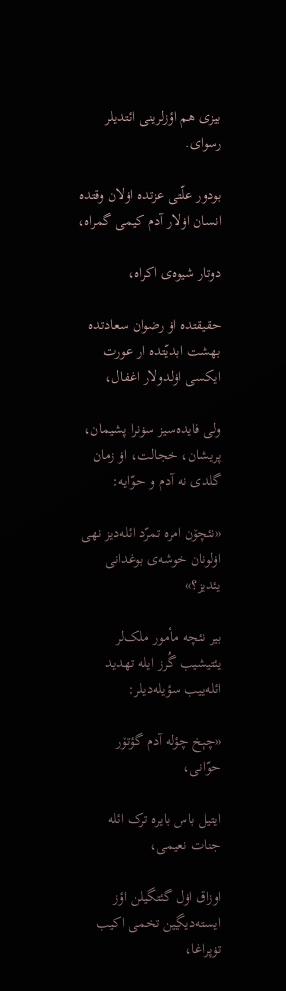بیزی هم اؤزلرینی ائتدیلر رسوای.

بودور علّتی عزتده اۏلان وقتده انسان اۏلار آدم کیمی گمراه،

دوتار شیوه‌ی اکراه،

حقیقتده اۏ رضوان سعادتده بهشت ابدیّتده ار عورت ایکسی اۏلدولار اغفال،

ولی فایده‌سیز سۏنرا پشیمان، پریشان، خجالت، اۏ زمان گلدی نه آدم و حوّایه:

«نئچۆن امره تمرّد ائله‌دیز نهی اۏلونان خوشه‌ی بوغدانی یئدیز؟»

بیر نئچه مأمور ملک‌لر یئتیشیب گُرز ایله تهدید ائله‌ییب سؤیله‌دیلر:

«چېخ چؤله آدم گؤتۆر حوّانی،

ایتیل باس بایره ترک ائله جنات نعیمی،

اوزاق اۏل گئتگیلن اؤز ایسته‌دیڲین تخمی اکیب تۏپراغا،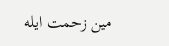مین زحمت ایله‌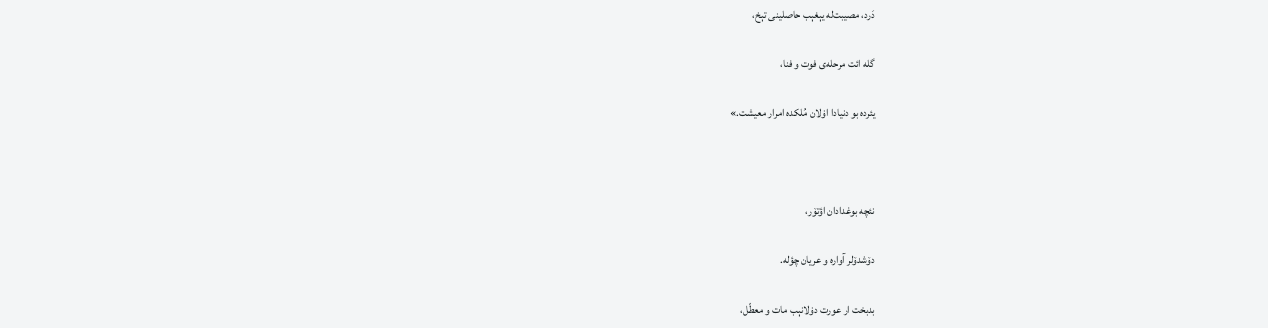دَرد، مصیبت‌له یېغېب حاصلینی تېخ،

گله ائت مرحله‌ی فوت و فنا،

یئرده بو دنیادا اۏلان مُلکده امرار معیشت.»



نئچه بوغدادان اؤتۆر،

دۆشدۆلر آواره و عریان چؤله.

بدبخت ار عورت دۏلانېب مات و معطّل،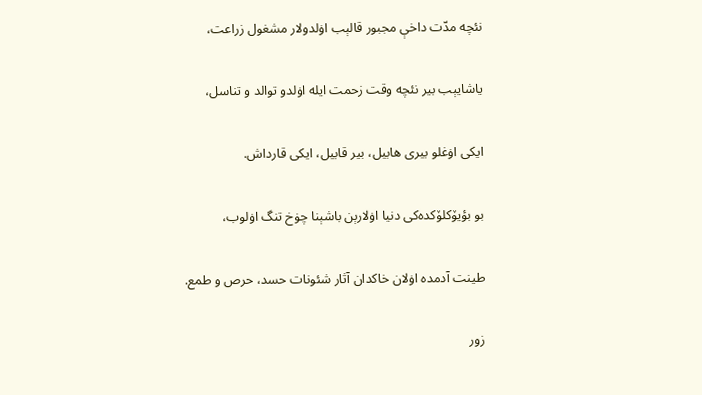نئچه مدّت داخې مجبور قالېب اۏلدولار مشغول زراعت،

یاشایېب بیر نئچه وقت زحمت ایله اۏلدو توالد و تناسل،

ایکی اۏغلو بیری هابیل، بیر قابیل، ایکی قارداش.

بو بؤیۆکلۆکده‌کی دنیا اۏلارېن باشېنا چۏخ تنگ اۏلوب،

طینت آدمده اۏلان خاکدان آثار شئونات حسد، حرص و طمع.

زور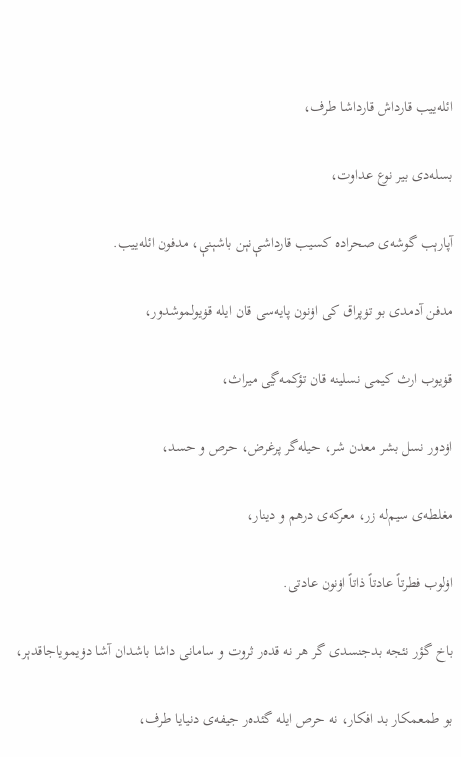ائله‌ییب قارداش قارداشا طرف،

بسله‌دی بیر نوع عداوت،

آپارېب گوشه‌ی صحراده کسیب قارداشې‌نېن باشېنې، مدفون ائله‌ییب.

مدفن آدمدی بو تۏپراق کی اۏنون پایه‌سی قان ایله قۏیولموشدور،

قۏیوب ارث کیمی نسلینه قان تؤکمه‌ڲی میراث،

اۏدور نسل بشر معدن شر، حیله‌گر پرغرض، حرص و حسد،

مغلطه‌ی سیم‌له زر، معرکه‌ی درهم و دینار،

اۏلوب فطرتاً عادتاً ذاتاً اۏنون عادتی.

باخ گؤر نئجه بدجنسدی گر هر نه قده‌ر ثروت و سامانی داشا باشدان آشا دۏیمویاجاقدېر،

بو طمعمکار بد افکار، نه حرص ایله گئده‌ر جیفه‌ی دنیایا طرف،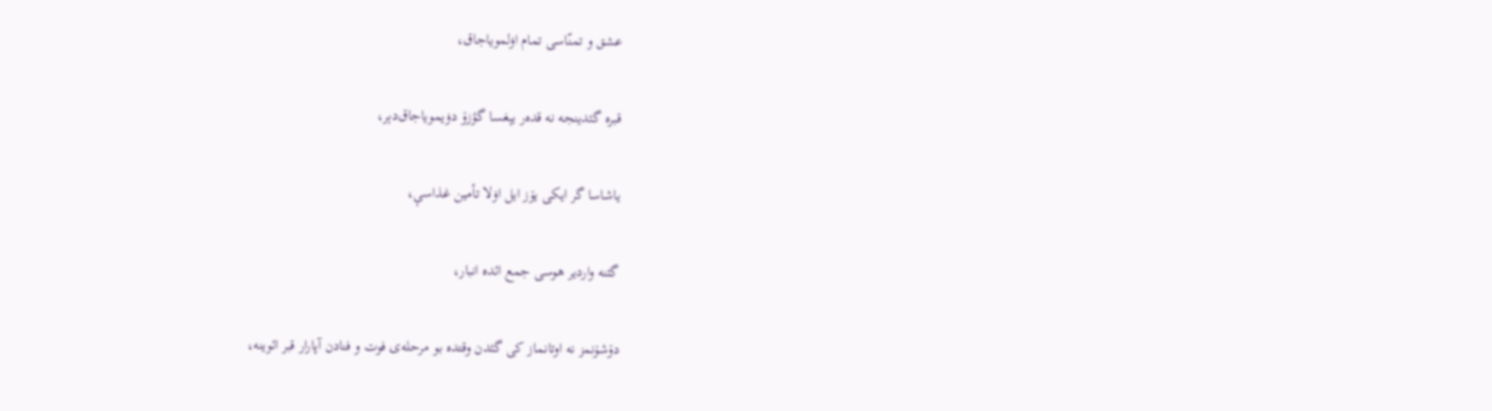عشق و تمنّاسی تمام اۏلمویاجاق،

قبره گئدینجه نه‌ قده‌ر یېغسا گؤزۆ دۏیمویاجاق‌دېر،

یاشاسا گر ایکی یۆز ایل اۏلا تأمین غذاسې،

گئنه واردیر هوسی جمع ائده انبار،

دۆشۆنمز نه اوتانماز کی گئدن وقتده بو مرحله‌ی فوت و فنادن آپارار قبر ائوینه،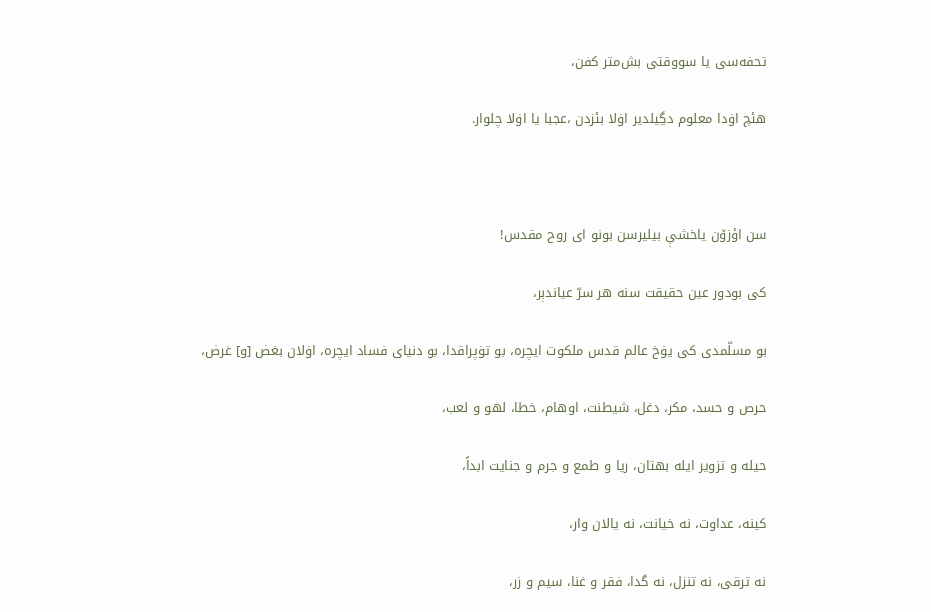تحفه‌سی یا سووقتی بش‌متر کفن،

هئچ اۏدا معلوم دڲیلدیر اۏلا بئزدن ،عجبا یا اۏلا چلوار.



سن اؤزۆن یاخشې بیلیرسن بونو ای روح مقدس!

کی بودور عین حقیقت سنه هر سرّ عیاندېر،

بو مسلّمدی کی یۏخ عالم قدس ملکوت ایچره، بو تۏپراقدا، بو دنیای فساد ایچره، اۏلان بغض [و] غرض،

حرص و حسد، مکر، دغل، شیطنت، اوهام، خطا، لهو و لعب،

حیله و تزویر ایله بهتان، ریا و طمع و جرم و جنایت ابداً،

کینه، عداوت، نه خیانت، نه یالان وار،

نه ترقی، نه تنزل، نه گدا، فقر و غنا، سیم و زر،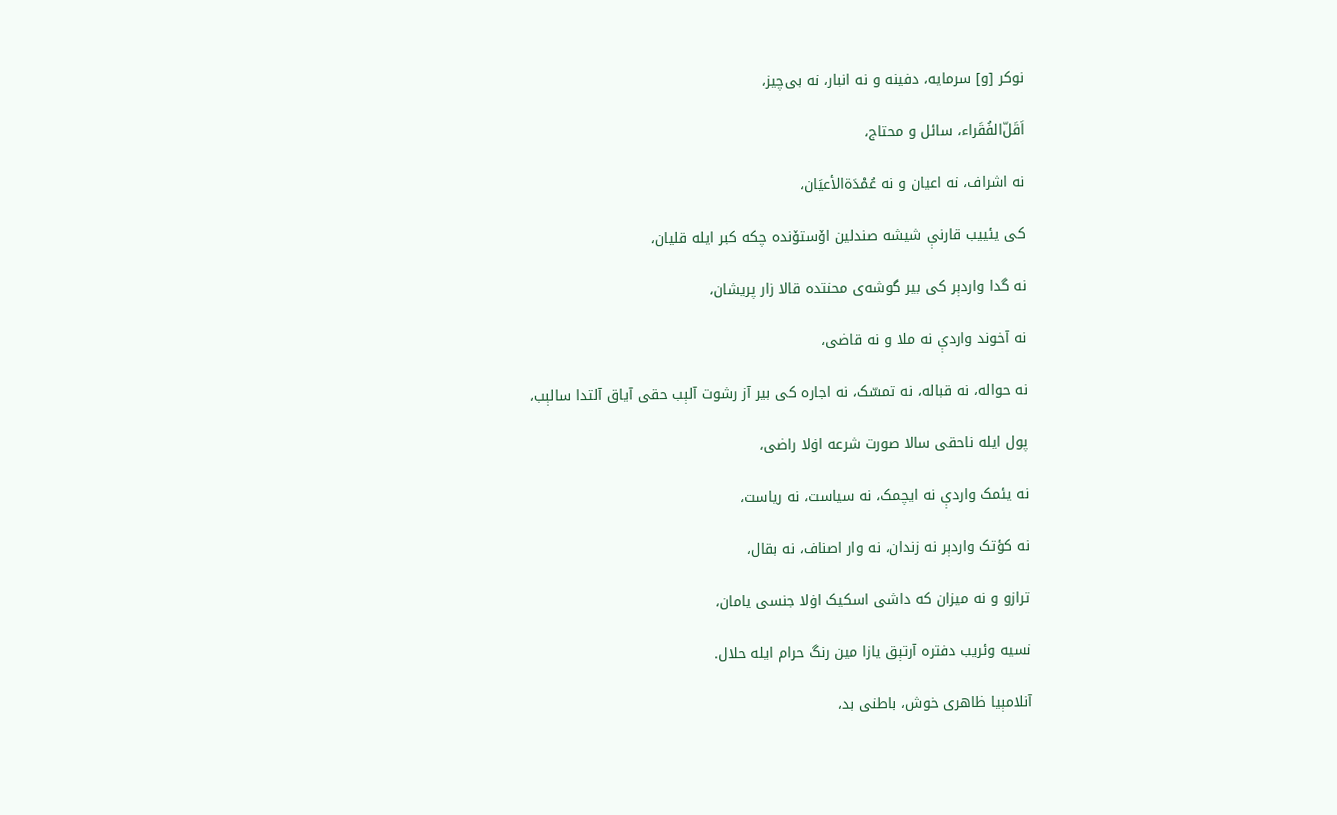نوکر [و] سرمایه، دفینه و نه انبار، نه بی‌چیز،

اَقَلّ‌الفُقَراء، سائل و محتاج،

نه اشراف، نه اعیان و نه عُمْدَة‌الأعیَان،

کی یئییب قارنې شیشه صندلین اۆستۆنده چکه کبر ایله قلیان،

نه گدا واردېر کی بیر گوشه‌ی محنتده قالا زار پریشان،

نه آخوند واردې نه ملا و نه قاضی،

نه حواله، نه قباله، نه تمسّک، نه اجاره کی بیر آز رشوت آلېب حقی آیاق آلتدا سالېب،

پول ایله ناحقی سالا صورت شرعه اۏلا راضی،

نه یئمک واردې نه ایچمک، نه سیاست، نه ریاست،

نه کؤتک واردېر نه زندان، نه وار اصناف، نه بقال،

ترازو و نه میزان که داشی اسکیک اۏلا جنسی یامان،

نسیه وئریب دفتره آرتېق یازا مین رنگ حرام ایله حلال.

آنلامېیا ظاهری خوش، باطنی بد،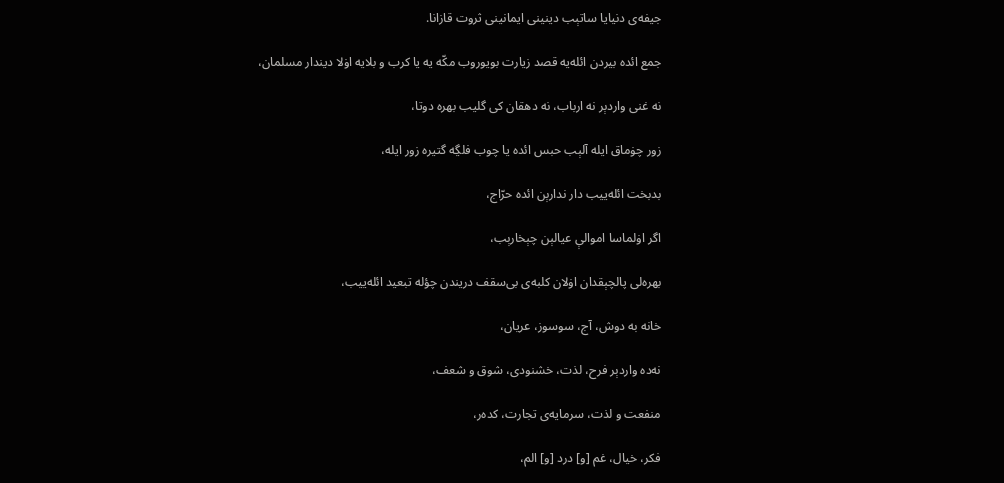جیفه‌ی دنیایا ساتېب دینینی ایمانینی ثروت قازانا.

جمع ائده بیردن ائله‌یه قصد زیارت بویوروب مکّه یه یا کرب و بلایه اۏلا دیندار مسلمان،

نه غنی واردېر نه ارباب، نه دهقان کی گلیب بهره دوتا،

زور چۏماق ایله آلېب حبس ائده یا چوب فلڲه گتیره زور ایله،

بدبخت ائله‌ییب دار ندارېن ائده حرّاج،

اگر اۏلماسا اموالې عیالېن چېخارېب،

بهره‌لی پالچېقدان اۏلان کلبه‌ی بی‌سقف دریندن چؤله تبعید ائله‌ییب،

خانه به دوش، آج، سوسوز، عریان،

نه‌ده واردېر فرح، لذت، خشنودی، شوق و شعف،

منفعت و لذت، سرمایه‌ی تجارت، کده‌ر،

فکر، خیال، غم [و] درد [و] الم،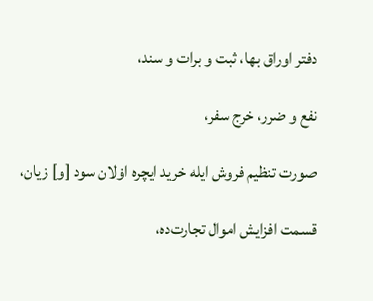دفتر اوراق بها، ثبت و برات و سند،

نفع و ضرر، خرج سفر،

صورت تنظیم فروش ایله خرید ایچره اۏلان سود [و] زیان،

قسمت افزایش اموال تجارت‌ده،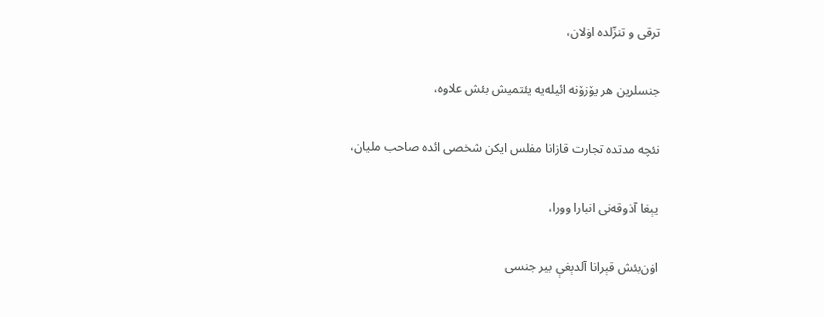ترقی و تنزّلده اۏلان،

جنسلرین هر یۆزۆنه ائیله‌یه یئتمیش بئش علاوه،

نئچه مدتده تجارت قازانا مفلس ایکن شخصی ائده صاحب ملیان،

یېغا آذوقه‌نی انبارا وورا،

اۏن‌بئش قېرانا آلدېغې بیر جنسی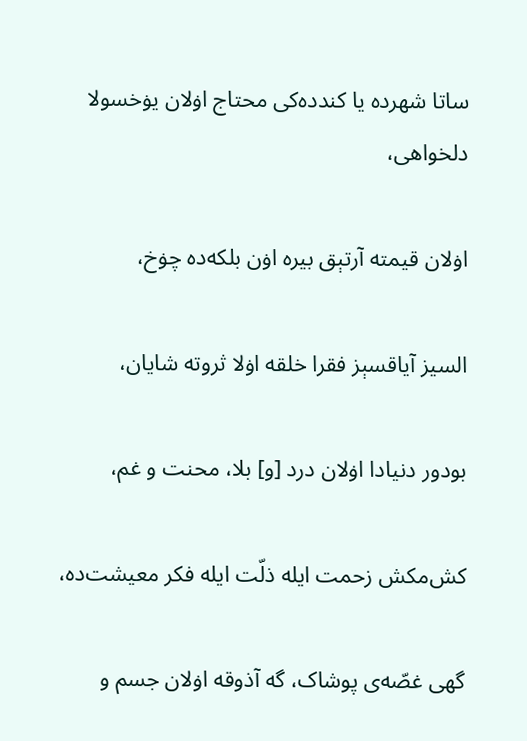ساتا شهرده یا کندده‌کی محتاج اۏلان یۏخسولا دلخواهی،

اۏلان قیمته آرتېق بیره اۏن بلکه‌ده چۏخ،

السیز آیاقسېز فقرا خلقه اۏلا ثروته شایان،

بودور دنیادا اۏلان درد [و] بلا، محنت و غم،

کش‌مکش زحمت ایله ذلّت ایله فکر معیشت‌ده،

گهی غصّه‌ی پوشاک، گه آذوقه اۏلان جسم و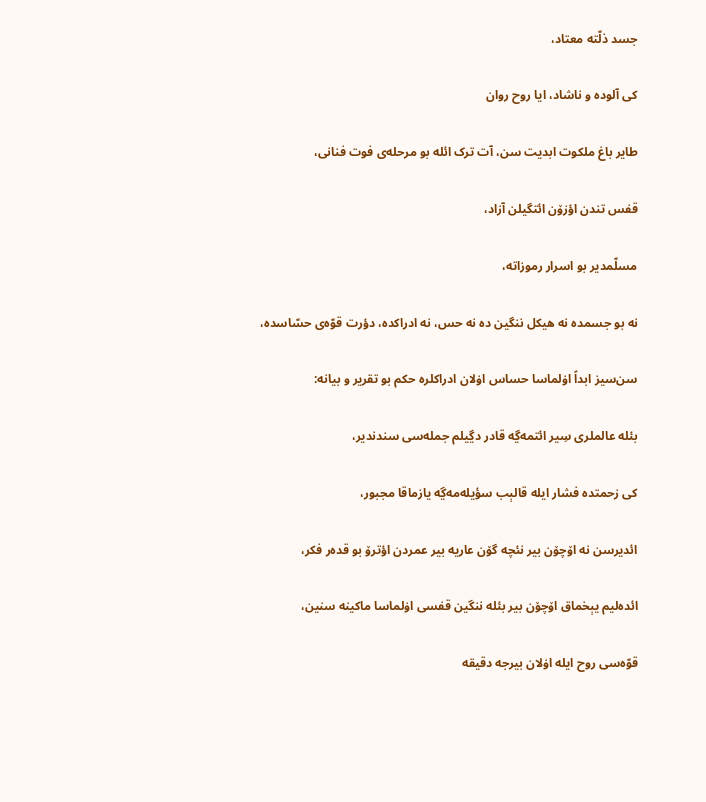جسد ذلّته معتاد،

کی آلوده و ناشاد، ایا روح روان

طایر باغ ملکوت ابدیت سن، آت ترک ائله بو مرحله‌ی فوت فنانی،

قفس تندن اؤزۆن ائتگیلن آزاد،

مسلّمدیر بو اسرار رموزاته،

نه بو جسمده نه هیکل ننگین ده نه حس، نه ادراکده، دؤرت قوّه‌ی حسّاسده،

سن‌سیز ابداً اۏلماسا حساس اۏلان ادراکلره حکم بو تقریر و بیانه:

بئله عالملری سِیر ائتمه‌ڲه قادر دڲیلم جمله‌سی سندندیر،

کی زحمتده فشار ایله قالېب سؤیله‌مه‌ڲه یازماقا مجبور،

ائدیرسن نه اۆچۆن بیر نئچه گۆن عاریه بیر عمردن اؤترۆ بو قده‌ر فکر،

ائده‌لیم یېخماق اۆچۆن بیر بئله ننگین قفسی اۏلماسا ماکینه سنین،

قوّه‌سی روح ایله اۏلان بیرجه دقیقه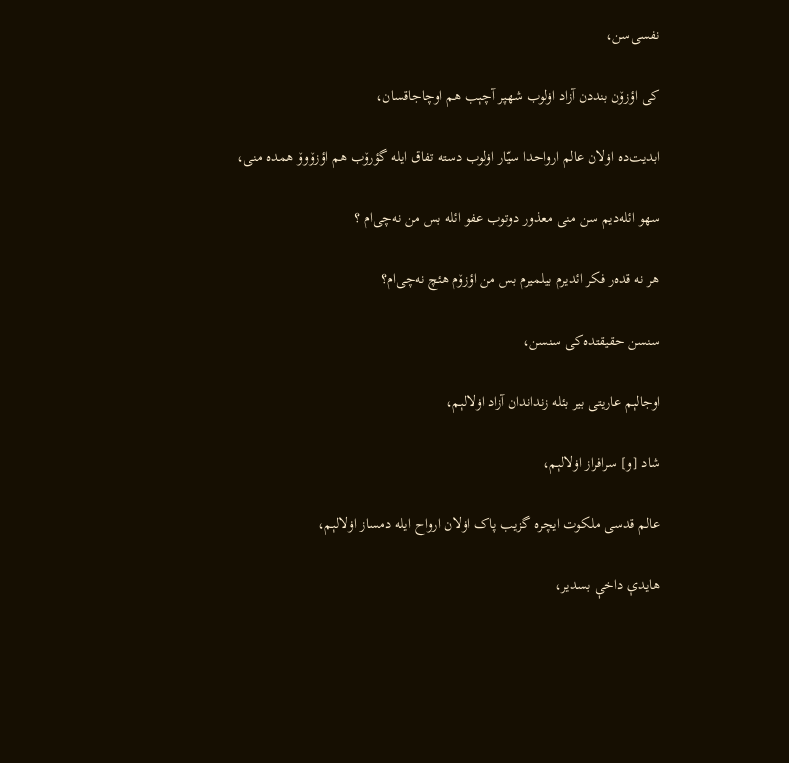نفسی‌سن،

کی اؤزۆن بنددن آزاد اۏلوب شهپر آچېب هم اوچاجاقسان،

ابدیت‌ده اۏلان عالم ارواحدا سیّار اۏلوب دسته تفاق ایله گؤرۆب هم اؤزۆوۆ همده منی،

سهو ائله‌دیم سن منی معذور دوتوب عفو ائله بس من نه‌چی‌ام ؟

هر نه قده‌ر فکر ائدیرم بیلمیرم بس من اؤزۆم هئچ نه‌چی‌ام؟

سنسن حقیقتده‌کی سنسن،

اوجالېم عاریتی بیر بئله زنداندان آزاد اۏلالېم،

شاد [و] سرافراز اۏلالېم،

عالم قدسی ملکوت ایچره گزیب پاک اۏلان ارواح ایله دمساز اۏلالېم،

هایدې داخې بسدیر،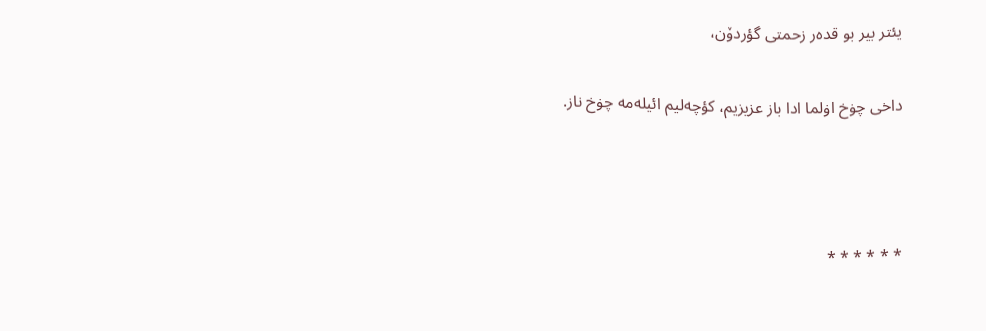یئتر بیر بو قده‌ر زحمتی گؤردۆن،

داخی چۏخ اۏلما ادا باز عزیزیم، کؤچه‌لیم ائیله‌مه چۏخ ناز.



* * * * * *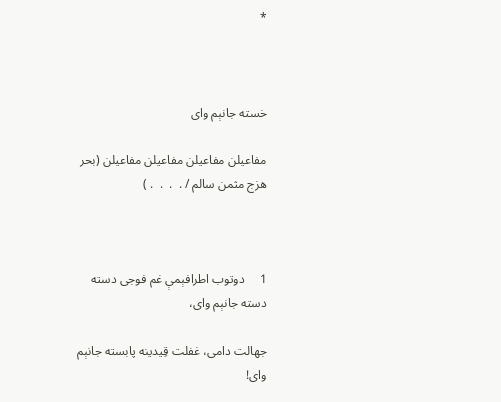*



خسته جانېم وای

مفاعیلن مفاعیلن مفاعیلن مفاعیلن (بحر هزج مثمن سالم / .  .  .  . )



1     دوتوب اطرافېمې غم فوجی دسته دسته جانېم وای،

جهالت دامی، غفلت قِیدینه پابسته جانېم وای!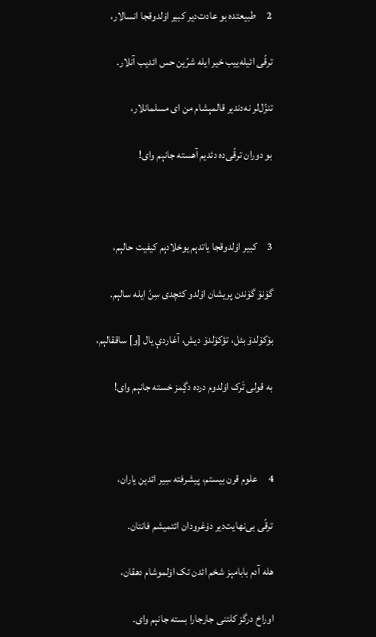2     طبیعتده بو عادت‌دیر کبیر اۏلدوقجا انسالار،

ترقّی ائیله‌ییب خیر ایله شرّین حس ائدیب آنلار.

تنزّل‌لر نه‌دندیر قالمېشام من ای مسلمانلار،

بو دوران ترقّی‌ده دئدیم آهسته جانېم وای!



3     کبیر اۏلدوقجا یاتدېم یوخلادېم کیفیت حالېم،

گۆنۆ گۆندن پریشان اۏلدو کئچدی سِنّ ایله سالېم.

بۆکۆلدۆ بئل، تؤکۆلدۆ دیش، آغاردې یال [و] ساققالېم،

به قولی تَرک اۏلدوم درده دڲمز خسته جانېم وای!



4     علوم قرن بیستم، پیشرفته سِیر ائدین یاران،

ترقّی بی‌نهایت‌دیر دۏغرودان ائتمیشم فانتان.

هله آدم بابامېز شخم ائدن تک اۏلموشام دهقان،

اوراخ درگز کلتنی جارجارا بسته جانېم وای.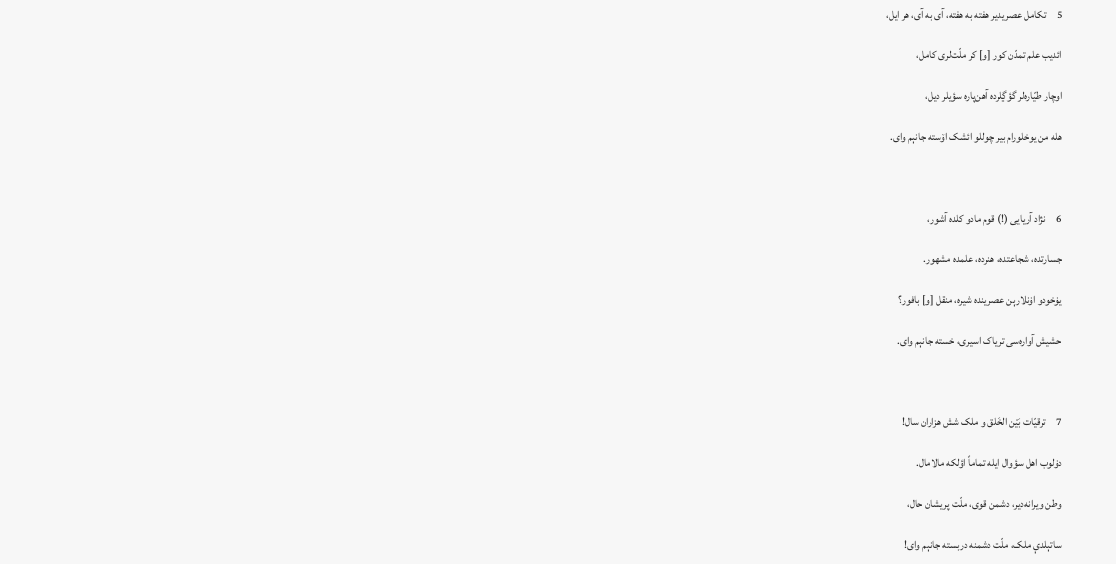5     تکامل عصریدیر هفته به هفته، آی به آی، هر ایل،

ائدیب علم تمدّن کور [و] کر ملّت‌لری کامل،

اوچار طیّاره‌لر گؤڲلرده آهن‌پاره‌ سؤیلر دیل،

هله من یوخلورام بیر چوللو ائشک اۆسته جانېم وای.



6     نژاد آریایی (!) قوم مادو کلده آشور،

جسارتده، شجاعتده، هنرده، علمده مشهور.

یۏخودو اۏنلارېن عصرینده شیره، منقل [و] بافور؟

حشیش آواره‌سی تریاک اسیری، خسته جانېم وای.



7     ترقیّات بَیْن الخَلق و ملک شش هزاران سال!

دۏلوب اهل سؤوال ایله تماماً اؤلکه مالامال.

وطن ویرانه‌دیر، دشمن قوی، ملّت پریشان حال،

ساتېلدې ملک، ملّت دشمنه دربسته جانېم وای!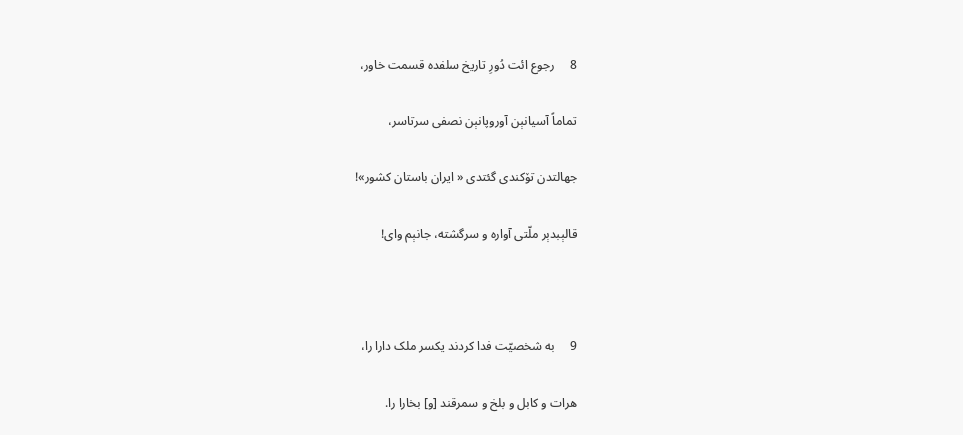8     رجوع ائت دُورِ تاریخ سلفده قسمت خاور،

تماماً آسیانېن آوروپانېن نصفی سرتاسر،

جهالتدن تۆکندی گئتدی « ایران باستان کشور»!

قالېبدېر ملّتی آواره و سرگشته، جانېم وای!



9     به شخصیّت فدا کردند یکسر ملک دارا را،

هرات و کابل و بلخ و سمرقند [و] بخارا را.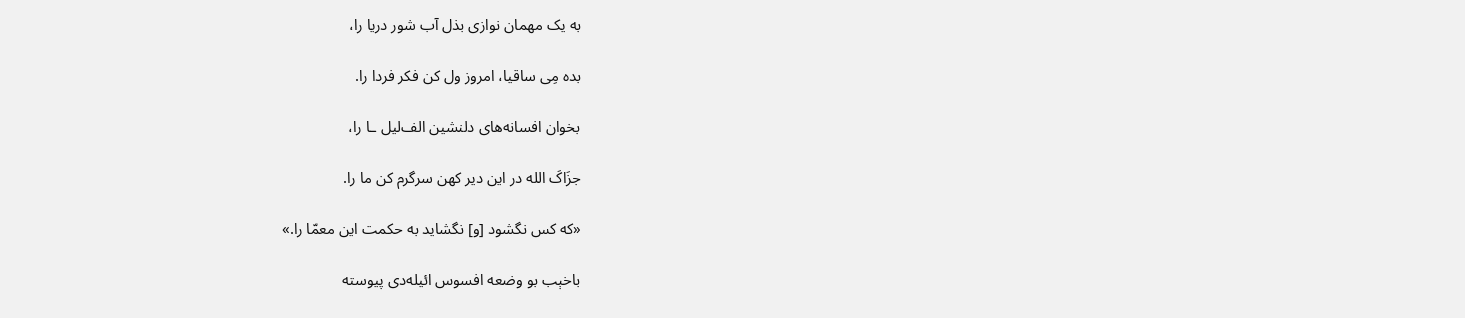به یک مهمان نوازی بذل آب شور دریا را،

بده مِی ساقیا، امروز ول کن فکر فردا را.

بخوان افسانه‌های دلنشین الف‌لیل ـا را،

جزَاکَ الله در این دیر کهن سرگرم کن ما را.

«که کس نگشود [و] نگشاید به حکمت این معمّا را.»

باخېب بو وضعه افسوس ائیله‌دی پیوسته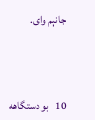جانېم وای.



10   بو دستگاهه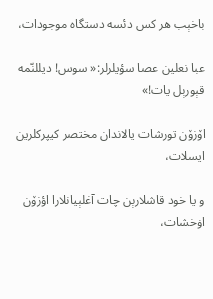باخېب هر کس دئسه دستگاه موجودات،

عبا نعلین عصا سؤیلرلر:« سوس! دیللنّمه قېورېل یات!»

اۆزۆن تورشات یالاندان مختصر کیپرکلرین  ایسلات،

و یا خود قاشلارېن چات آغلېیانلارا اؤزۆن اۏخشات،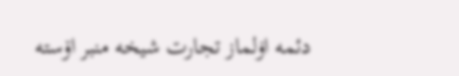دئمه اۏلماز تجارت شیخه منبر اۆسته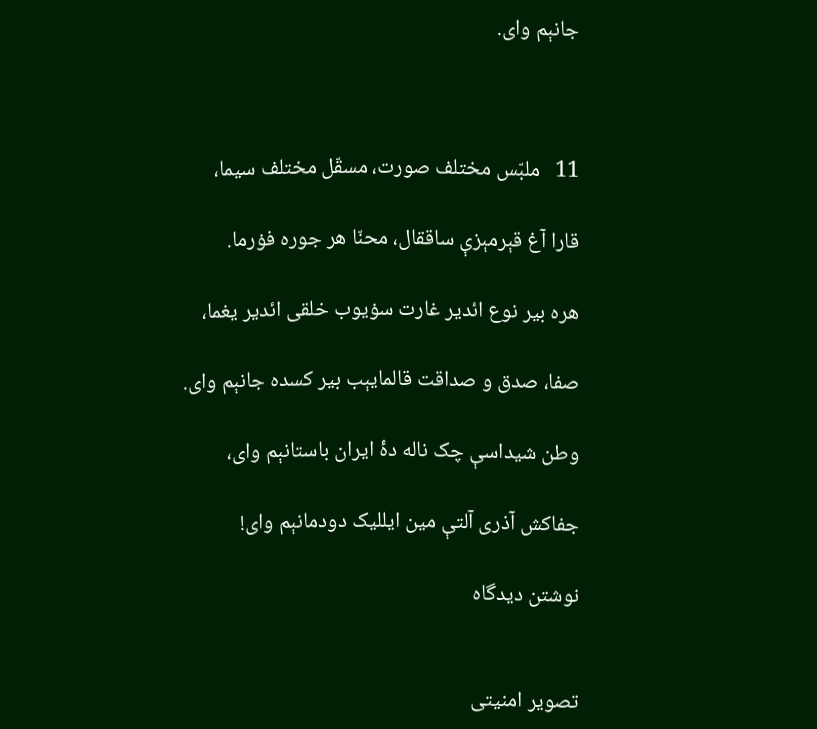جانېم وای.



11   ملبّس مختلف صورت، مسقّل مختلف سیما،

قارا آغ قېرمېزې ساققال، محنّا هر جوره فۏرما.

هره بیر نوع ائدیر غارت سۏیوب خلقی ائدیر یغما،

صفا، صدق و صداقت قالمایېب بیر کسده جانېم وای.

وطن شیداسې چک ناله دۀ ایران باستانېم وای،

جفاکش آذری آلتې مین ایللیک دودمانېم وای!

نوشتن دیدگاه


تصویر امنیتی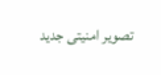تصویر امنیتی جدید